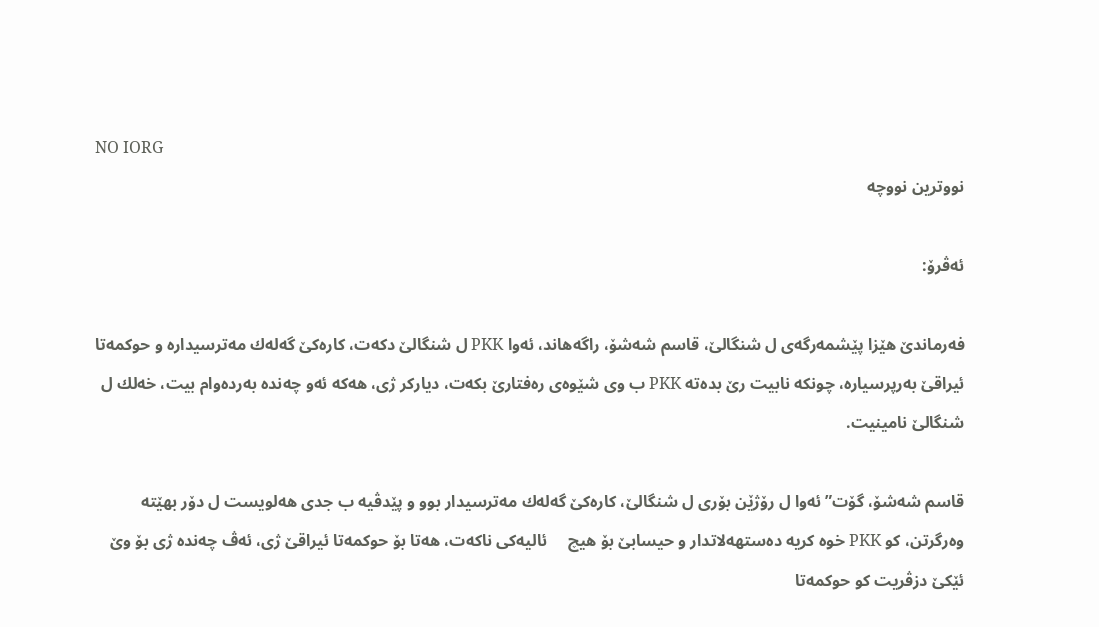NO IORG
نووترين نووچه

ئه‌ڤرۆ:

فه‌رماندێ هێزا پێشمه‌رگه‌ی ل شنگالێ، قاسم شه‌شۆ، راگه‌هاند، ئه‌وا PKK ل شنگالێ دكه‌ت، كاره‌كێ گه‌له‌ك مه‌ترسیداره‌ و حوكمه‌تا ئیراقێ به‌رپرسیاره‌، چونكه‌ نابیت رێ بده‌ته‌ PKK ب وی شێوه‌ی ره‌فتارێ بكه‌ت، دیاركر ژی، هه‌كه‌ ئه‌و چه‌نده‌ به‌رده‌وام بیت، خه‌لك ل شنگالێ نامینیت.

قاسم شه‌شۆ، گۆت” ئه‌وا ل رۆژێن بۆری ل شنگالێ، كاره‌كێ گه‌له‌ك مه‌ترسیدار بوو و پێدڤیه‌ ب جدی هه‌لویست ل دۆر بهێته‌ وه‌رگرتن، كو PKK خوه‌ كریه‌ ده‌ستهه‌لاتدار و حیسابێ بۆ هیچ     ئالیه‌كی ناكه‌ت، هه‌تا بۆ حوكمه‌تا ئیراقێ ژی، ئه‌ڤ چه‌نده‌ ژی بۆ وێ ئێكێ دزڤریت كو حوكمه‌تا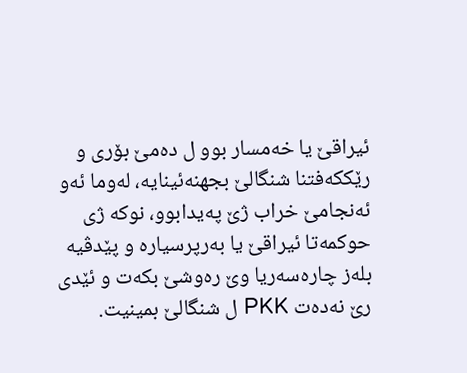ئیراقێ یا خه‌مسار بوو ل ده‌مێ بۆری و رێككه‌فتنا شنگالێ بجهنه‌ئینایه‌، له‌وما ئه‌و ئه‌نجامێ خراب ژێ په‌یدابوو، نوكه‌ ژی حوكمه‌تا ئیراقێ یا به‌رپرسیاره‌ و پێدڤیه‌ بله‌ز چاره‌سه‌ریا وێ ره‌وشێ بكه‌ت و ئێدی رێ نه‌ده‌ت PKK ل شنگالێ بمینیت.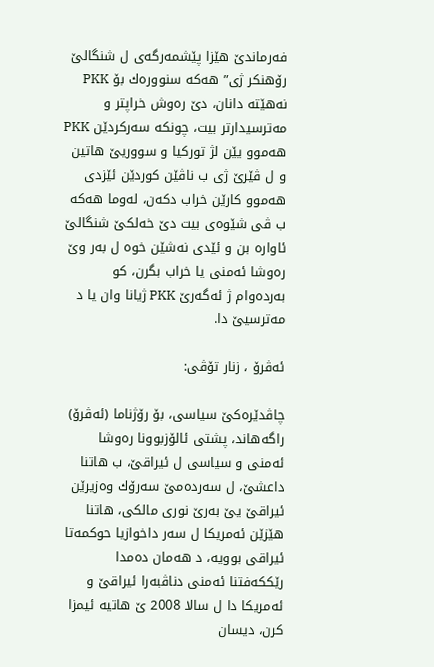فه‌رماندێ هێزا پێشمه‌رگه‌ی ل شنگالێ رۆهنكر ژی” هه‌كه‌ سنووره‌ك بۆ PKK نه‌هێته‌ دانان، دێ ره‌وش خراپتر و مه‌ترسیدارتر بیت، چونكه‌ سه‌ركردێن PKK هه‌موو یێن لژ توركیا و سووریێ هاتین و ل ڤێرێ ژی ب ناڤێن كوردێن ئێزدی هه‌موو كارێن خراب دكه‌ن، له‌وما هه‌كه‌ ب ڤی شێوه‌ی بیت دێ خه‌لكێ شنگالێ ئاواره‌ بن و ئێدی نه‌شێن خوه‌ ل به‌ر وێ ره‌وشا ئه‌منی یا خراب بگرن، كو به‌رده‌وام ژ ئه‌گه‌رێ PKK ژیانا وان یا د مه‌ترسیێ دا.

ئه‌ڤرۆ ، زنار تۆڤی:

چاڤدێره‌كێ‌ سیاسی، بۆ رۆژناما (ئه‌ڤرۆ) راگه‌هاند، پشتی ئالۆزبوونا ره‌وشا ئه‌منی و سیاسی ل ئیراقێ، ب هاتنا داعشێ‌، ل سه‌رده‌مێ‌ سه‌رۆك وه‌زیرێن ئیراقێ یێ‌ به‌رێ‌ نوری مالكی، هاتنا هێزێن ئه‌مریكا ل سه‌ر داخوازیا حوكمه‌تا ئیراقی بوویه‌، د هه‌مان ده‌مدا رێككه‌فتنا ئه‌منی دناڤبه‌را ئیراقێ و ئه‌مریكا دا ل سالا 2008 ێ‌ هاتیه‌ ئیمزا كرن، دیسان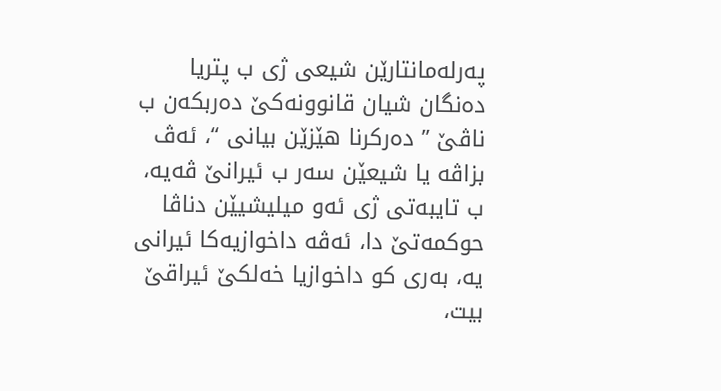په‌رله‌مانتارێن شیعی ژی ب پتریا ده‌نگان شیان قانوونه‌كێ‌ ده‌ربكه‌ن ب ناڤێ‌ ” ده‌ركرنا هێزێن بیانی “، ئه‌ڤ بزاڤه‌ یا شیعێن سه‌ر ب ئیرانێ‌ ڤه‌یه‌، ب تایبه‌تی ژی ئه‌و میلیشیێن دناڤا حوكمه‌تێ دا، ئه‌ڤه‌ داخوازیه‌كا ئیرانی یه‌، به‌ری كو داخوازیا خه‌لكێ‌ ئیراقێ بیت،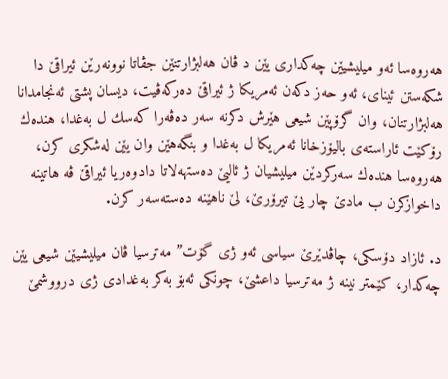هه‌روه‌سا ئه‌و میلیشیێن چه‌كداری یێن د ڤان هه‌لبژارتنێن جڤاتا نوونه‌رێن ئیراقێ دا شكه‌ستن ئینای، ئه‌و حه‌ز دكه‌ن ئه‌مریكا ژ ئیراقێ ده‌ركه‌ڤیت، دیسان پشتی ئه‌نجامدانا هه‌لبژارتنان، وان گرۆپێن شیعی هێرش دكرنه‌ سه‌ر ده‌ڤه‌را كه‌سك ل به‌غدا، هنده‌ك رۆكێت ئاراسته‌ی بالیۆزخانا ئه‌مریكا ل به‌غدا و بنگه‌هێن وان یێن له‌شكری كرن، هه‌روه‌سا هنده‌ك سه‌ركردێن میلیشیان ژ ئالیێ‌ ده‌ستهه‌لاتا دادوه‌ریا ئیراقێ ڤه‌ هاتینه‌ داخوازكرن ب مادێ‌ چار یێ‌ تیرۆرێ‌، لێ‌ ناهێنه‌ ده‌سته‌سه‌ر كرن.

د. ئازاد دۆسكی، چاڤدێرێ سیاسی ئه‌و ژی گۆت” مه‌ترسیا ڤان میلیشیێن شیعی یێن چه‌كدار، كێمتر نینه‌ ژ مه‌ترسیا داعشێ‌، چونكی ئه‌بۆ به‌كر به‌غدادی ژی درووشمێ‌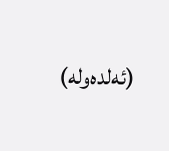(ئه‌لده‌وله‌)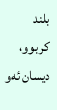بلند كربوو، دیسان ئه‌و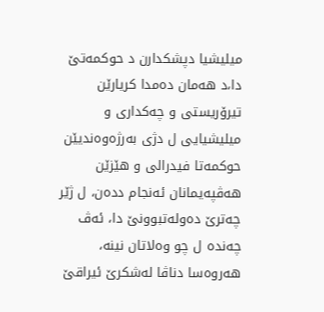میلیشیا دپشكدارن د حوكمه‌تێ‌ دا،د هه‌مان ده‌مدا كریارێن تیرۆریستی و چه‌كداری و میلیشیایی ل دژی به‌رژه‌وه‌ندیێن حوكمه‌تا فیدرالی و هێزێن هه‌ڤپه‌یمانان ئه‌نجام دده‌ن، ل ژێر چه‌ترێ‌ ده‌وله‌تبوونێ‌ دا، ئه‌ڤ چه‌نده‌ ل چو وه‌لاتان نینه‌، هه‌روه‌سا دناڤا له‌شكرێ ئیراقێ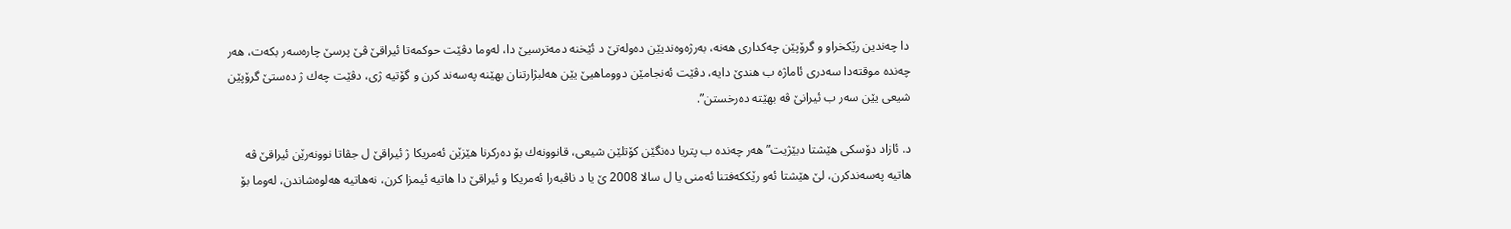دا چه‌ندین رێكخراو و گرۆپێن چه‌كداری هه‌نه‌، به‌رژه‌وه‌ندیێن ده‌وله‌تێ‌ د ئێخنه‌ دمه‌ترسیێ‌ دا، له‌وما دڤێت حوكمه‌تا ئیراقێ ڤێ‌ پرسێ‌ چاره‌سه‌ر بكه‌ت، هه‌ر چه‌نده‌ موقته‌دا سه‌دری ئاماژه‌ ب هندێ‌ دایه‌، دڤێت ئه‌نجامێن دووماهیێ‌ یێن هه‌لبژارتنان بهێنه‌ په‌سه‌ند كرن و گۆتیه‌ ژی، دڤێت چه‌ك ژ ده‌ستێ‌ گرۆپێن شیعی یێن سه‌ر ب ئیرانێ‌ ڤه‌ بهێته‌ ده‌رخستن”.

د. ئازاد دۆسكی هێشتا دبێژیت” هه‌ر چه‌نده‌ ب پتریا ده‌نگێن كۆتلێن شیعی، قانوونه‌ك بۆ ده‌ركرنا هێزێن ئه‌مریكا ژ ئیراقێ ل جڤاتا نوونه‌رێن ئیراقێ ڤه‌ هاتیه‌ په‌سه‌ندكرن، لێ‌ هێشتا ئه‌و رێككه‌فتنا ئه‌منی یا ل سالا 2008 ێ‌ یا د ناڤبه‌را ئه‌مریكا و ئیراقێ دا هاتیه‌ ئیمزا كرن، نه‌هاتیه‌ هه‌لوه‌شاندن، له‌وما بۆ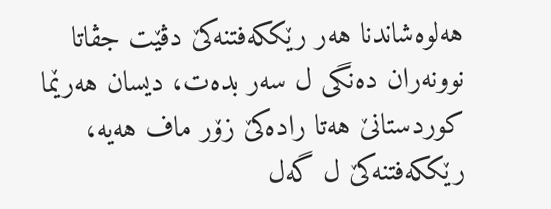هه‌لوه‌شاندنا هه‌ر رێككه‌فتنه‌كێ‌ دڤێت جڤاتا نوونه‌ران ده‌نگی ل سه‌ر بده‌ت، دیسان هه‌رێما كوردستانێ‌ هه‌تا راده‌كێ‌ زۆر ماف هه‌یه‌، رێككه‌فتنه‌كێ‌ ل گه‌ل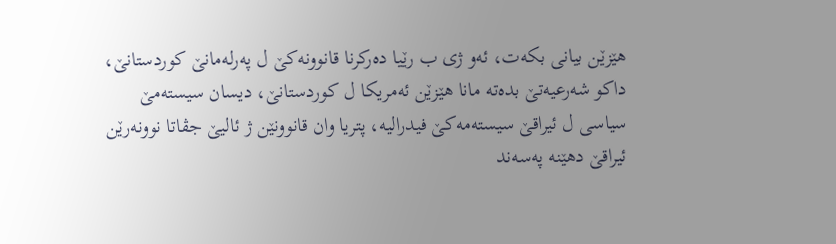هێزێن بیانی بكه‌ت، ئه‌و ژی ب رێیا ده‌ركرنا قانوونه‌كێ‌ ل په‌رله‌مانێ‌ كوردستانێ‌، داكو شه‌رعیه‌تێ‌ بده‌ته‌ مانا هێزێن ئه‌مریكا ل كوردستانێ‌، دیسان سیسته‌مێ‌ سیاسی ل ئیراقێ سیسته‌مه‌كێ‌ فیدرالیه‌، پتریا وان قانوونێن ژ ئالیێ جڤاتا نوونه‌رێن ئیراقێ دهێنه‌ په‌سه‌ند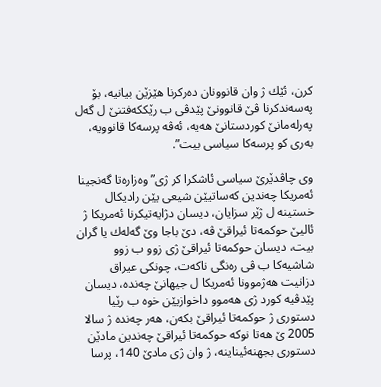كرن، ئێك ژ وان قانوونان ده‌ركرنا هێزێن بیانیه‌، بۆ په‌سه‌ندكرنا ڤێ‌ قانوونێ‌ پێدڤی ب رێككه‌فتنێ‌ ل گه‌ل په‌رله‌مانێ‌ كوردستانێ‌ هه‌یه‌، ئه‌ڤه‌ پرسه‌كا قانوویه‌، به‌ری كو پرسه‌كا سیاسی بیت”.

وی چاڤدێرێ‌ سیاسی ئاشكرا كر ژی” وه‌زاره‌تا گه‌نجینا ئه‌مریكا چه‌ندین كه‌ساتیێن شیعی یێن رادیكال خستینه‌ ل ژێر سزایان، دیسان دژایه‌تیكرنا ئه‌مریكا ژ ئالیێ‌ حوكمه‌تا ئیراقێ ڤه‌، دێ‌ باجا وێ‌ گه‌له‌ك یا گران بیت، دیسان حوكمه‌تا ئیراقێ ژی زوو ب زوو شاشیه‌كا ب ڤی ره‌نگی ناكه‌ت، چونكی عیراق دزانیت هه‌ژموونا ئه‌مریكا ل جیهانێ‌ چه‌نده‌، دیسان پێدڤیه‌ كورد ژی هه‌موو داخوازیێن خوه‌ ب رێیا دستوری ژ حوكمه‌تا ئیراقێ بكه‌ن، هه‌ر چه‌نده‌ ژ سالا 2005 ێ‌ هه‌تا نوكه‌ حوكمه‌تا ئیراقێ چه‌ندین مادێن دستوری بجهنه‌ئیناینه‌، ژ وان ژی مادێ‌ 140، پرسا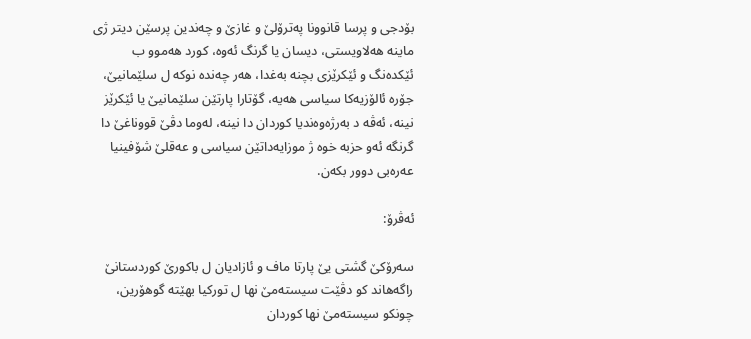بۆدجی و پرسا قانوونا په‌ترۆلێ و غازێ‌ و چه‌ندین پرسێن دیتر ژی ماینه‌ هه‌لاویستی، دیسان یا گرنگ ئه‌وه‌، كورد هه‌موو ب ئێكده‌نگ و ئێكرێزی بچنه‌ به‌غدا، هه‌ر چه‌نده‌ نوكه‌ ل سلێمانیێ‌، جۆره‌ ئالۆزیه‌كا سیاسی هه‌یه‌، گۆتارا پارتێن سلێمانیێ‌ یا ئێكرێز نینه‌، ئه‌ڤه‌ د به‌رژه‌وه‌ندیا كوردان دا نینه‌، له‌وما دڤێ‌ قووناغێ‌ دا گرنگه‌ ئه‌و حزبه‌ خوه‌ ژ موزایه‌داتێن سیاسی و عه‌قلێ‌ شۆفینیا عه‌ره‌بی دوور بكه‌ن.

ئه‌ڤرۆ:

سه‌رۆكێ گشتی یێ پارتا ماف و ئازادیان ل باكورێ كوردستانێ راگه‌هاند كو دڤێت سیسته‌مێ نها ل توركیا بهێته‌ گوهۆرین، چونكو سیسته‌مێ نها كوردان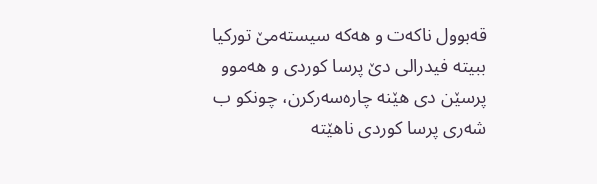قه‌بوول ناكه‌ت و هه‌كه‌ سیسته‌مێ توركیا ببیته‌ فیدرالی دێ پرسا كوردی و هه‌موو پرسێن دی هێنه‌ چاره‌سه‌ركرن، چونكو ب شه‌ری پرسا كوردی ناهێته‌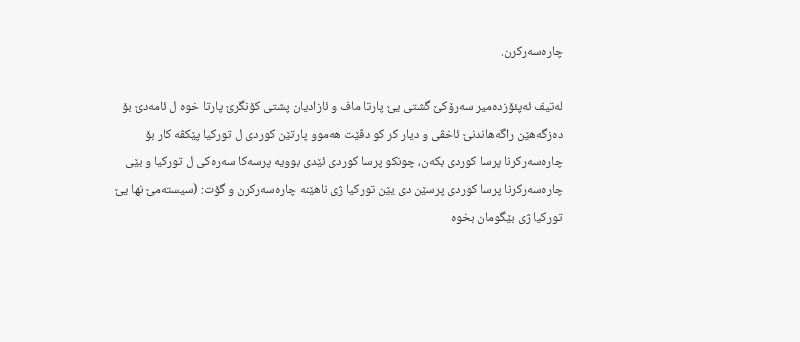چاره‌سه‌ركرن.

له‌تیف ئه‌پئۆزده‌میر سه‌رۆكێ گشتی یێ پارتا ماف و ئازادیان پشتی كۆنگرێ پارتا خوه‌ ل ئامه‌دێ بۆ ده‌زگه‌هێن راگه‌هاندنێ ئاخڤی و دیار كر كو دڤێت هه‌موو پارتێن كوردی ل توركیا پێكڤه‌ كار بۆ چاره‌سه‌ركرنا پرسا كوردی بكه‌ن، چونكو پرسا كوردی ئێدی بوویه‌ پرسه‌كا سه‌ره‌كی ل توركیا و بێی چاره‌سه‌ركرنا پرسا كوردی پرسێن دی یێن توركیا ژی ناهێنه‌ چاره‌سه‌ركرن و گۆت: (سیسته‌مێ نها یێ توركیا ژی بێگومان بخوه‌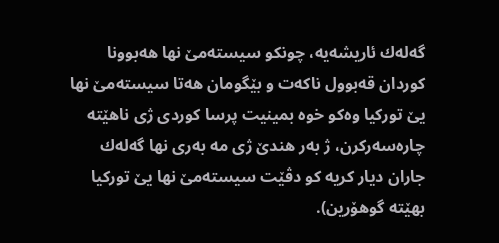گه‌له‌ك ئاریشه‌یه‌، چونكو سیسته‌مێ نها هه‌بوونا كوردان قه‌بوول ناكه‌ت و بێگومان هه‌تا سیسته‌مێ نها یێ توركیا وه‌كو خوه‌ بمینیت پرسا كوردی ژی ناهێته‌ چاره‌سه‌ركرن، ژ به‌ر هندێ ژی مه‌ به‌ری نها گه‌له‌ك جاران دیار كریه‌ كو دڤێت سیسته‌مێ نها یێ توركیا بهێته‌ گوهۆرین).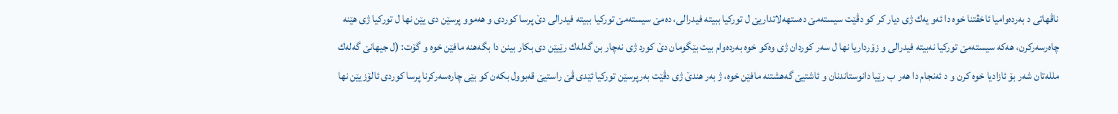ناڤهاتی د به‌رده‌وامیا ئاخڤتنا خوه‌ دا ئه‌و یه‌ك ژی دیار كر كو دڤێت سیسته‌مێ ده‌ستهه‌لاتداریێ ل توركیا ببیته‌ فیدرالی، ده‌مێ سیسته‌مێ توركیا ببیته‌ فیدرالی دێ پرسا كوردی و هه‌موو پرسێن دی یێن نها ل توركیا ژی هێنه‌ چاه‌رسه‌ركرن، هه‌كه‌ سیسته‌مێ توركیا نه‌بیته‌ فیدرالی و زۆرداریا نها ل سه‌ر كوردان ژی وه‌كو خوه‌ به‌رده‌وام بیت بێگومان دێ كورد ژی نه‌چار بن گه‌له‌ك رێیێن دی بكار بینن دا بگه‌هنه‌ مافێن خوه‌ و گۆت: (ل جیهانێ گه‌له‌ك ملله‌تان شه‌ر بۆ ئازادیا خوه‌ كرن و د ئه‌نجام دا هه‌ر ب رێیا دانوستاندنان و ئاشتیێ گه‌هشتنه‌ مافێن خوه‌، ژ به‌ر هندێ ژی دڤێت به‌رپرسێن توركیا ئێدی ڤێ راستیێ قه‌بوول بكه‌ن كو بێی چاره‌سه‌ركرنا پرسا كوردی ئالۆزیێن نها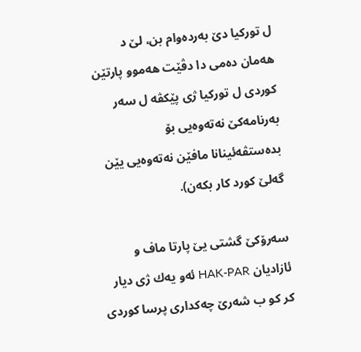ل توركیا دێ به‌رده‌وام بن، لێ د هه‌مان ده‌می دا دڤێت هه‌موو پارتێن كوردی ل توركیا ژی پێكڤه‌ ل سه‌ر به‌رنامه‌كێ نه‌ته‌وه‌یی بۆ بده‌ستڤه‌ئینانا مافێن نه‌ته‌وه‌یی یێن گه‌لێ كورد كار بكه‌ن).

سه‌رۆكێ گشتی یێ پارتا ماف و ئازادیان HAK-PAR ئه‌و یه‌ك ژی دیار كر كو ب شه‌رێ چه‌كداری پرسا كوردی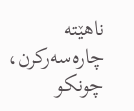ناهێته‌ چاره‌سه‌ركرن، چونكو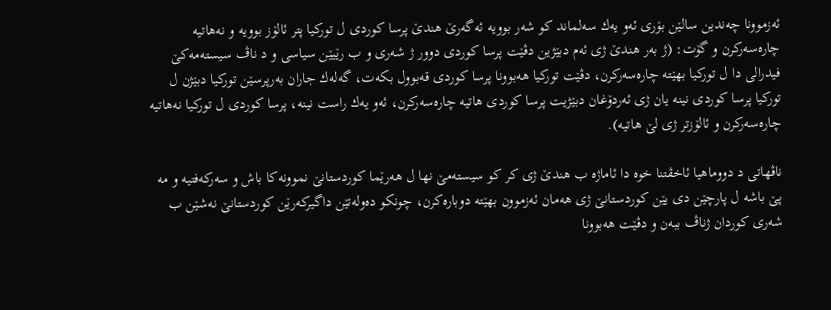ئه‌زموونا چه‌ندین سالێن بۆری ئه‌و یه‌ك سه‌لماند كو شه‌ر بوویه‌ ئه‌گه‌رێ هندێ پرسا كوردی ل توركیا پتر ئالۆز بوویه‌ و نه‌هاتیه‌ چاره‌سه‌ركرن و گۆت: (ژ به‌ر هندێ ژی ئه‌م دبێژین دڤێت پرسا كوردی دوور ژ شه‌ری و ب رێیێن سیاسی و د ناڤ سیسته‌مه‌كێ فیدرالی دا ل توركیا بهێته‌ چاره‌سه‌ركرن، دڤێت توركیا هه‌بوونا پرسا كوردی قه‌بوول بكه‌ت، گه‌له‌ك جاران به‌رپرسێن توركیا دبێژن ل توركیا پرسا كوردی نینه‌ یان ژی ئه‌ردۆغان دبێژیت پرسا كوردی هاتیه‌ چاره‌سه‌ركرن، ئه‌و یه‌ك راست نینه‌، پرسا كوردی ل توركیا نه‌هاتیه‌ چاره‌سه‌ركرن و ئالۆزتر ژی لێ هاتیه‌).

ناڤهاتی د دووماهیا ئاخڤتنا خوه‌ دا ئاماژه‌ ب هندێ ژی كر كو سیسته‌مێ نها ل هه‌رێما كوردستانێ نموونه‌كا باش و سه‌ركه‌فتیه‌ و مه‌ پێ باشه‌ ل پارچێن دی یێن كوردستانێ ژی هه‌مان ئه‌زموون بهێته‌ دوباره‌كرن، چونكو ده‌وله‌تێن داگیركه‌رێن كوردستانێ نه‌شێن ب شه‌ری كوردان ژناڤ ببه‌ن و دڤێت هه‌بوونا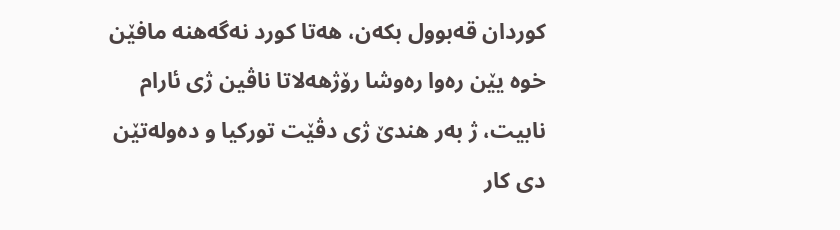كوردان قه‌بوول بكه‌ن، هه‌تا كورد نه‌گه‌هنه‌ مافێن خوه‌ یێن ره‌وا ره‌وشا رۆژهه‌لاتا ناڤین ژی ئارام نابیت، ژ به‌ر هندێ ژی دڤێت توركیا و ده‌وله‌تێن دی كار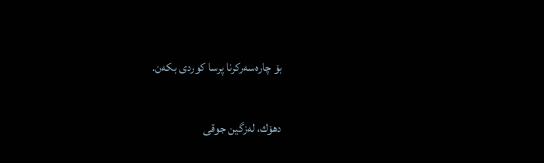بۆ چاره‌سه‌ركرنا پرسا كوردی بكه‌ن.

دهۆك، له‌زگین جوقی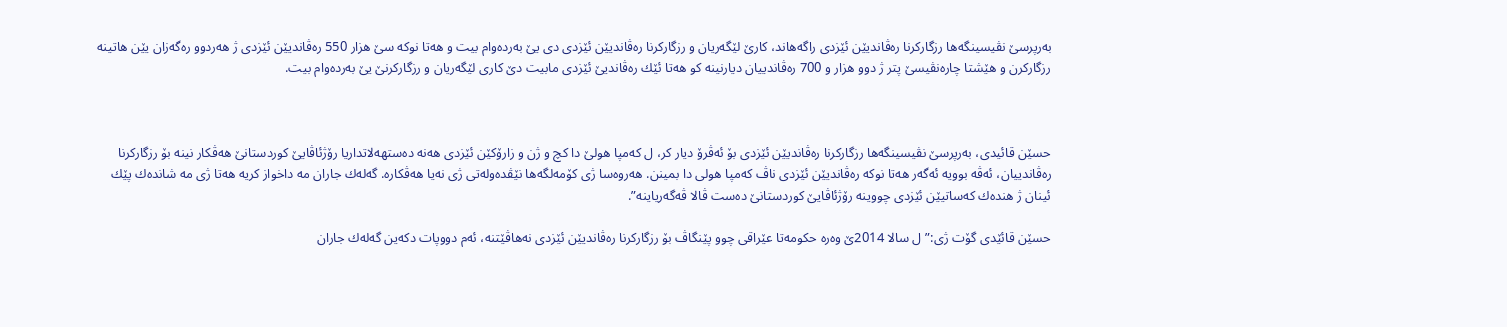به‌رپرسێ‌ نڤیسینگه‌ها رزگاركرنا ره‌ڤاندیێن ئێزدی راگه‌هاند، كارێ‌ لێگه‌ریان و رزگاركرنا ره‌ڤاندیێن ئێزدی دی یێ‌ به‌رده‌وام بیت و هه‌تا نوكه‌ سێ‌ هزار 550 ره‌ڤاندیێن ئێزدی ژ هه‌ردوو ره‌گه‌زان یێن هاتینه‌ رزگاركرن و هێشتا چاره‌نڤیسێ‌ پتر ژ دوو هزار و 700 ره‌ڤاندییان دیارنینه‌ كو هه‌تا ئێك ره‌ڤاندیێ‌ ئێزدی مابیت دێ‌ كاری لێگه‌ریان و رزگاركرنێ‌ یێ‌ به‌رده‌وام بیت.



حسێن قائیدی، به‌رپرسێ‌ نڤیسینگه‌ها رزگاركرنا ره‌ڤاندیێن ئێزدی بۆ ئه‌ڤرۆ دیار كر، ل كه‌مپا هولێ‌ دا كچ و ژن و زارۆكێن ئێزدی هه‌نه‌ ده‌ستهه‌لاتداریا رۆژئاڤایێ‌ كوردستانێ‌ هه‌ڤكار نینه‌ بۆ رزگاركرنا ره‌ڤاندییان، ئه‌ڤه‌ بوویه‌ ئه‌گه‌ر هه‌تا نوكه‌ ره‌ڤاندیێن ئێزدی ناڤ كه‌مپا هولی دا بمینن. هه‌روه‌سا ژی كۆمه‌لگه‌ها نێڤده‌وله‌تی ژی نه‌یا هه‌ڤكاره‌. گه‌له‌ك جاران مه‌ داخواز كریه‌ هه‌تا ژی مه‌ شانده‌ك پێك ئینان ژ هنده‌ك كه‌ساتیێن ئێزدی چووینه‌ رۆژئاڤایێ‌ كوردستانێ‌ ده‌ست ڤالا ڤه‌گه‌ریاینه‌”.

حسێن قائێدی گۆت ژی:”ل سالا 2014ێ‌ وه‌ره‌ حكومه‌تا عێراقی چوو پێنگاڤ بۆ رزگاركرنا ره‌ڤاندیێن ئێزدی نه‌هاڤێتنه‌، ئه‌م دووپات دكه‌ین گه‌له‌ك جاران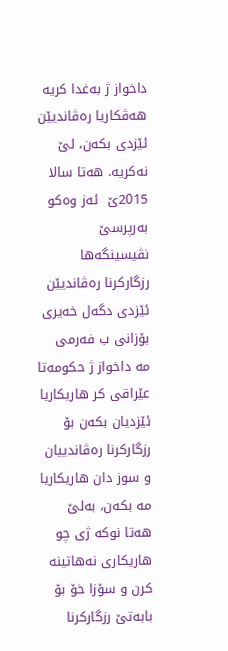داخواز ژ به‌غدا كریه‌ هه‌ڤكاریا ره‌ڤاندیێن ئێزدی بكه‌ن، لێ‌ نه‌كریه‌. هه‌تا سالا 2015ێ‌  ئه‌ز وه‌كو به‌رپرسێ‌ نڤیسینگه‌ها رزگاركرنا ره‌ڤاندیێن ئێزدی دگه‌ل خه‌یری بۆزانی ب فه‌رمی مه‌ داخواز ژ حكومه‌تا عێراقی كر هاریكاریا ئێزدیان بكه‌ن بۆ رزگاركرنا ره‌ڤاندییان و سوز دان هاریكاریا مه‌ بكه‌ن، به‌لێ‌ هه‌تا نوكه‌ ژی چو هاریكاری نه‌هاتینه‌ كرن و سۆزا خۆ بۆ بابه‌تێ‌ رزگاركرنا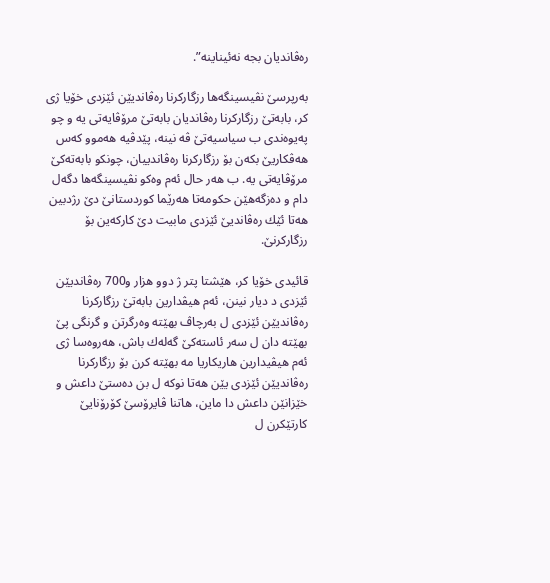ره‌ڤاندیان بجه نه‌ئیناینه‌”.

به‌رپرسێ‌ نڤیسینگه‌ها رزگاركرنا ره‌ڤاندیێن ئێزدی خۆیا ژی كر، بابه‌تێ‌ رزگاركرنا ره‌ڤاندیان بابه‌تێ‌ مرۆڤایه‌تی یه‌ و چو په‌یوه‌ندی ب سیاسیه‌تێ‌ ڤه‌ نینه‌، پێدڤیه‌ هه‌موو كه‌س هه‌ڤكاریێ‌ بكه‌ن بۆ رزگاركرنا ره‌ڤاندییان، چونكو بابه‌ته‌كێ‌ مرۆڤایه‌تی یه‌. ب هه‌ر حال ئه‌م وه‌كو نڤیسینگه‌ها دگه‌ل دام و ده‌زگه‌هێن حكومه‌تا هه‌رێما كوردستانێ‌ دێ‌ رژدبین هه‌تا ئێك ره‌ڤاندیێ‌ ئێزدی مابیت دێ‌ كاركه‌ین بۆ رزگاركرنێ‌.

قائیدی خۆیا كر، هێشتا پتر ژ دوو هزار و700 ره‌ڤاندیێن ئێزدی د دیار نینن، ئه‌م هیڤدارین بابه‌تێ‌ رزگاركرنا ره‌ڤاندیێن ئێزدی ل به‌رچاڤ بهێته‌ وه‌رگرتن و گرنگی پێ‌ بهێته‌ دان ل سه‌ر ئاسته‌كێ‌ گه‌له‌ك باش، هه‌روه‌سا ژی ئه‌م هیڤیدارین هاریكاریا مه‌ بهێته‌ كرن بۆ رزگاركرنا ره‌ڤاندیێن ئێزدی یێن هه‌تا نوكه‌ ل بن ده‌ستێ‌ داعش و خێزانێن داعش دا ماین، هاتنا ڤایرۆسێ‌ كۆرۆنایێ‌ كارتێكرن ل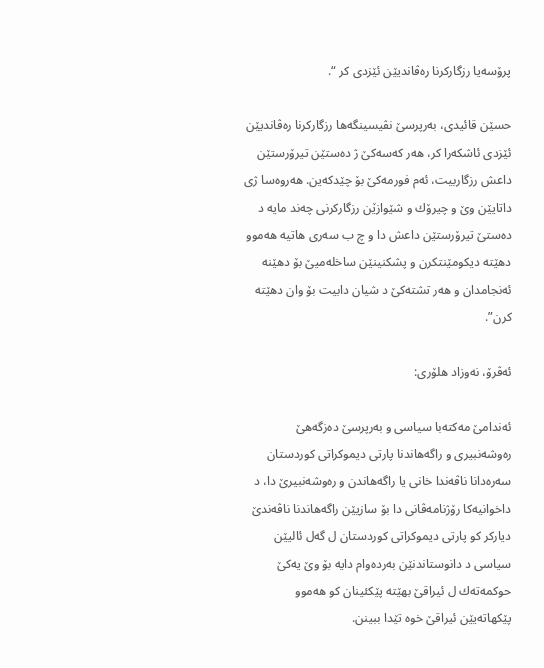پرۆسه‌یا رزگاركرنا ره‌ڤاندیێن ئێزدی كر “.

حسێن قائیدی، به‌رپرسێ‌ نڤیسینگه‌ها رزگاركرنا ره‌ڤاندیێن ئێزدی ئاشكه‌را كر، هه‌ر كه‌سه‌كێ‌ ژ ده‌ستێن تیرۆرستێن داعش رزگاربیت، ئه‌م فورمه‌كێ‌ بۆ چێدكه‌ین. هه‌روه‌سا ژی داتایێن وێ‌ و چیرۆك و شێوازێن رزگاركرنی چه‌ند مایه‌ د ده‌ستێ‌ تیرۆرستێن داعش دا و چ ب سه‌ری هاتیه‌ هه‌موو دهێته‌ دیكومێنتكرن و پشكنینێن ساخله‌میێ‌ بۆ دهێنه‌ ئه‌نجامدان و هه‌ر تشته‌كێ‌ د شیان دابیت بۆ وان دهێته‌ كرن”.

ئه‌ڤرۆ، نه‌وزاد هلۆری:

ئه‌ندامێ‌ مه‌كته‌با سیاسی و به‌رپرسێ‌ ده‌زگه‌هێ‌ ره‌وشه‌نبیری و راگه‌هاندنا پارتی دیموكراتی كوردستان سه‌ره‌دانا ناڤه‌ندا خانی یا راگه‌هاندن و ره‌وشه‌نبیرێ‌ دا، د داخوانیه‌كا رۆژنامه‌ڤانی دا بۆ سازیێن راگه‌هاندنا ناڤه‌ندێ‌ دیاركر كو پارتی دیموكراتی كوردستان ل گه‌ل ئالیێن سیاسی د دانوستاندنێن به‌رده‌وام دایه‌ بۆ وێ‌ یه‌كێ‌ حوكمه‌ته‌ك ل ئیراقێ بهێته‌ پێكئینان كو هه‌موو پێكهاته‌یێن ئیراقێ خوه‌ تێدا ببینن.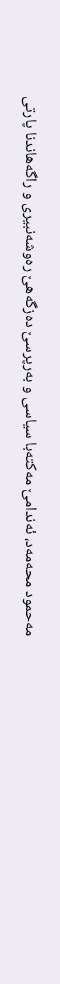مه‌حمود محه‌مه‌د، ئه‌ندامێ‌ مه‌كته‌با سیاسی و به‌رپرسێ‌ ده‌زگه‌هێ‌ ره‌وشه‌نبیری و راگه‌هاندنا پارتی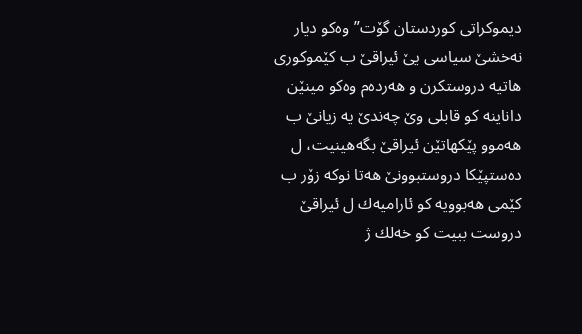دیموكراتی كوردستان گۆت”وه‌كو دیار نه‌خشێ‌ سیاسی یێ‌ ئیراقێ ب كێموكوری هاتیه‌ دروستكرن و هه‌رده‌م وه‌كو مینێن داناینه‌ كو قابلی وێ چه‌ندێ یه‌ زیانێ‌ ب هه‌موو پێكهاتێن ئیراقێ بگه‌هینیت، ل ده‌ستپێكا دروستبوونێ‌ هه‌تا نوكه‌ زۆر ب كێمی هه‌بوویه‌ كو ئارامیه‌ك ل ئیراقێ دروست ببیت كو خه‌لك ژ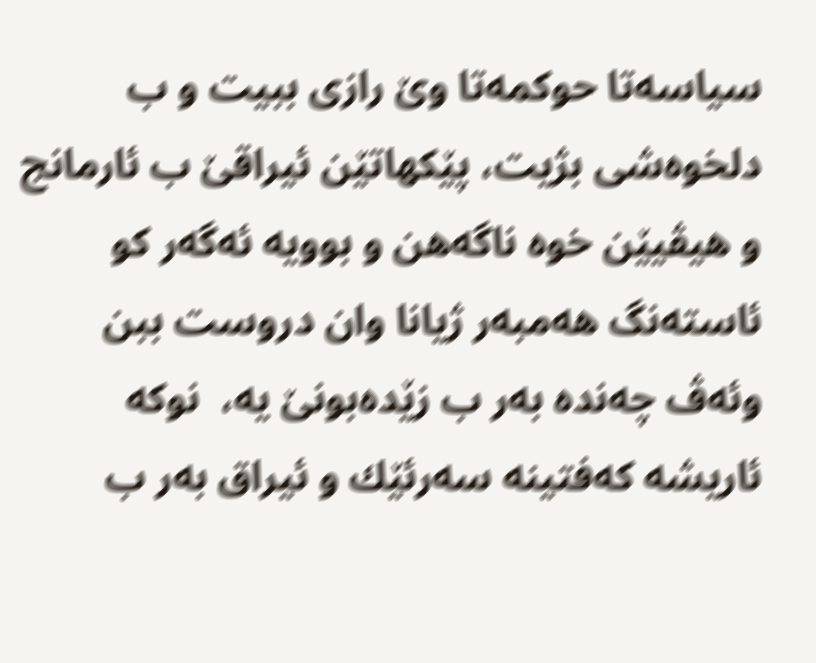سیاسه‌تا حوكمه‌تا وێ‌ رازی ببیت و ب دلخوه‌شی بژیت، پێكهاتێن ئیراقێ ب ئارمانج و هیڤیێن خوه‌ ناگه‌هن و بوویه‌ ئه‌گه‌ر كو ئاسته‌نگ هه‌مبه‌ر ژیانا وان دروست ببن وئه‌ڤ چه‌نده‌ به‌ر ب زێده‌بونێ‌ یه‌،  نوكه‌ ئاریشه‌ كه‌فتینه‌ سه‌رئێك و ئیراق به‌ر ب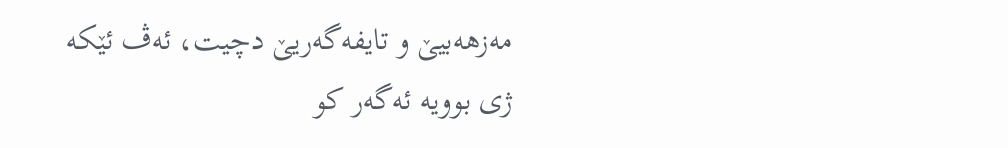مه‌زهه‌بیێ و تایفه‌گه‌ریێ دچیت، ئه‌ڤ ئێكه‌ ژی بوویه‌ ئه‌گه‌ر كو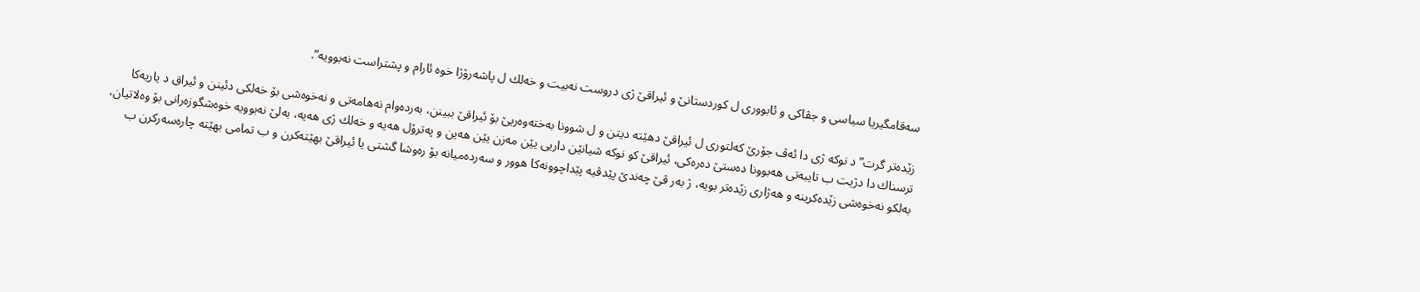سه‌قامگیریا سیاسی و جڤاكی و ئابووری ل كوردستانێ‌ و ئیراقێ ژی دروست نه‌بیت و خه‌لك ل پاشه‌رۆژا خوه‌ ئارام و پشتراست نه‌بوویه‌”.

زێده‌تر گرت”د نوكه‌ ژی دا ئه‌ڤ جۆرێ‌ كه‌لتوری ل ئیراقێ دهێته‌ دیتن و ل شوونا به‌خته‌وه‌ریێ‌ بۆ ئیراقێ ببینن، به‌رده‌وام نه‌هامه‌تی و نه‌خوه‌شی بۆ خه‌لكی دئینن و ئیراق د یاریه‌كا ترسناك دا دژیت ب تایبه‌تی هه‌بوونا ده‌ستێ‌ ده‌ره‌كی، ئیراقێ كو نوكه‌ شیانێن داریی یێن مه‌زن یێن هه‌ین و په‌ترۆل هه‌یه‌ و خه‌لك ژی هه‌یه‌، به‌لێ‌ نه‌بوویه‌ خوه‌شگوزه‌رانی بۆ وه‌لاتیان، به‌لكو نه‌خوه‌شی زێده‌كرینه‌ و هه‌ژاری زێده‌تر بویه‌، ژ به‌ر ڤێ‌ چه‌ندێ پێدڤیه‌ پێداچوونه‌كا هوور و سه‌رده‌میانه‌ بۆ ره‌وشا گشتی یا ئیراقێ بهێته‌كرن و ب تمامی بهێته‌ چاره‌سه‌ركرن ب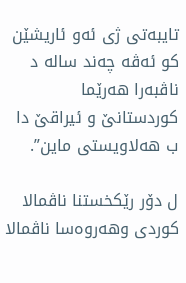تایبه‌تی ژی ئه‌و ئاریشێن كو ئه‌ڤه‌ چه‌ند ساله‌ د ناڤبه‌را هه‌رێما كوردستانێ و ئیراقێ دا ب هه‌لاویستی ماین”.

ل دۆر رێكخستنا ناڤمالا كوردی وهه‌روه‌سا ناڤمالا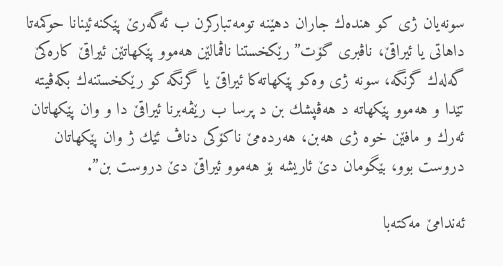سونه‌یان ژی كو هنده‌ك جاران دهێنه‌ تومه‌تباركرن ب ئه‌گه‌رێ پێكنه‌ئینانا حوكمه‌تا داهاتی یا ئیراقێ، ناڤبری گۆت”رێكخستنا ناڤمالێن هه‌موو پێكهاتێن ئیراقێ كاره‌كێ گه‌له‌ك گرنگه‌، سونه‌ ژی وه‌كو پێكهاته‌كا ئیراقێ یا گرنگه‌ كو رێكخستنه‌ك بكه‌ڤیته‌ تێدا و هه‌موو پێكهاته‌ د هه‌ڤپشك بن د پرسا ب رێڤه‌برنا ئیراقێ دا و وان پێكهاتان ئه‌رك و مافێن خوه‌ ژی هه‌بن، هه‌رده‌مێ‌ ناكۆكی دناڤ ئێك ژ وان پێكهاتان دروست بوو، بێگومان دێ ئاریشه‌ بۆ هه‌موو ئیراقێ دێ دروست بن”.

ئه‌ندامێ‌ مه‌كته‌با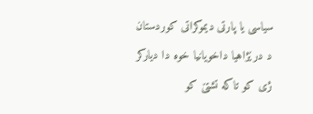سیاسی یا پارتی دیموكراتی كوردستان د درێژاهیا داخویانیا خوه‌ دا دیاركر ژی كو تاكه‌ تشتێ‌ كو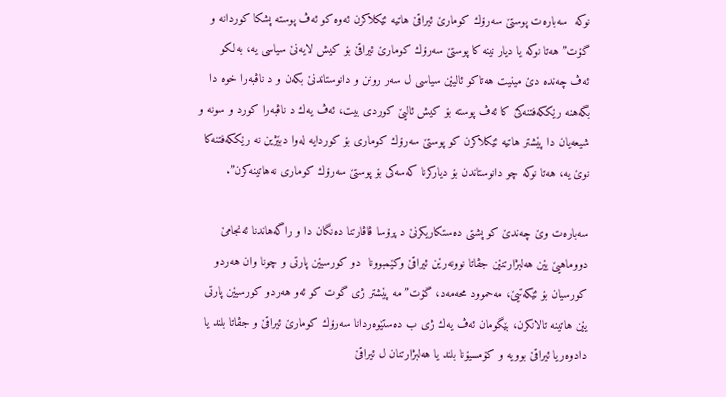نوكه‌  سه‌باره‌ت پوستێ‌ سه‌رۆك كومارێ‌ ئیراقێ هاتیه‌ ئێكلاكرن ئه‌وه‌ كو ئه‌ڤ پوسته‌ پشكا كوردانه‌ و گۆت” هه‌تا نوكه‌ یا دیار نینه‌ كا پوستێ‌ سه‌رۆك كومارێ‌ ئیراقێ بۆ كیش لایه‌نێ سیاسی یه‌، به‌لكو ئه‌ڤ چه‌نده‌ دێ‌ مینیت هه‌تاكو ئالیێن سیاسی ل سه‌ر رونن و دانوستاندنێ‌ بكه‌ن و د ناڤبه‌را خوه‌ دا بگه‌هنه‌ رێككه‌فتنه‌كێ‌ كا ئه‌ڤ پوسته‌ بۆ كیش ئالیێ‌ كوردی بیت، ئه‌ڤ یه‌ك د ناڤبه‌را كورد و سونه‌ و شیعه‌یان دا پێشتر هاتیه‌ ئێكلاكرن كو پوستێ سه‌رۆك كوماری بۆ كوردایه‌ له‌وا دبێژین نه‌ رێككه‌فتنه‌كا نوێ‌ یه‌، هه‌تا نوكه‌ چو دانوستاندن بۆ دیاركرنا كه‌سه‌كی بۆ پوستێ‌ سه‌رۆك كوماری نه‌هاتینه‌كرن”.

سه‌باره‌ت وێ چه‌ندێ كو پشتی ده‌ستكاریكرنێ د پرۆسا ڤاڤارتنا ده‌نگان دا و راگه‌هاندنا ئه‌نجامێ‌ دووماهیێ‌ یێن هه‌لبژارتنێن جڤاتا نوونه‌رێن ئیراقێ وكێمبوونا  دو كورسیێن پارتی و چونا وان هه‌ردو كورسیان بۆ ئێكه‌تیێ، مه‌حموود محه‌مه‌د، گۆت”مه‌ پێشتر ژی گوت كو ئه‌و هه‌ردو كورسیێن پارتی یێن هاتینه‌ تالانكرن، بێگومان ئه‌ڤ یه‌ك ژی ب ده‌ستێوه‌ردانا سه‌رۆك كومارێ‌ ئیراقێ و جڤاتا بلند یا دادوه‌ریا ئیراقێ بوویه‌ و كۆمسیۆنا بلند یا هه‌لبژارتنان ل ئیراقێ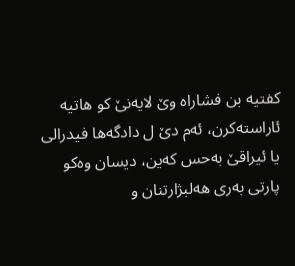كفتیه‌ بن فشاراه‌ وێ‌ لایه‌نێ‌ كو هاتیه‌ ئاراسته‌كرن، ئه‌م دێ‌ ل دادگه‌ها فیدرالی یا ئیراقێ به‌حس كه‌ین، دیسان وه‌كو پارتی به‌ری هه‌لبژارتنان و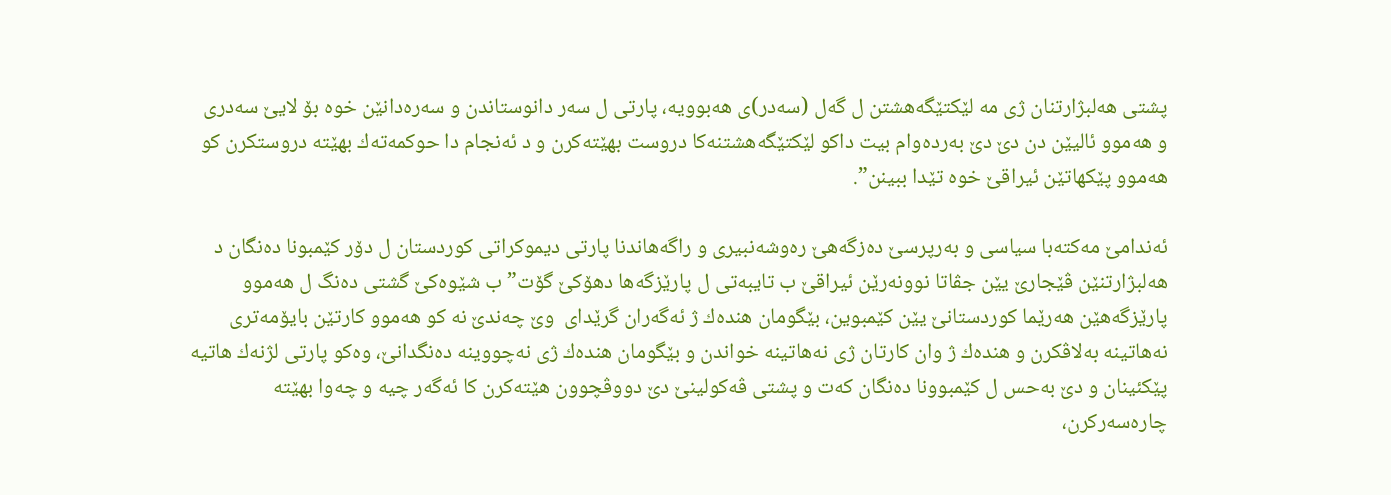پشتی هه‌لبژارتنان ژی مه‌ لێكتێگه‌هشتن ل گه‌ل (سه‌در)ی هه‌بوویه‌، پارتی ل سه‌ر دانوستاندن و سه‌ره‌دانێن خوه‌ بۆ لایێ‌ سه‌دری و هه‌موو ئالیێن دن دێ‌ دێ به‌رده‌وام بیت داكو لێكتێگه‌هشتنه‌كا دروست بهێته‌كرن و د ئه‌نجام دا حوكمه‌ته‌ك بهێته‌ دروستكرن كو هه‌موو پێكهاتێن ئیراقێ خوه‌ تێدا ببینن”.

ئه‌ندامێ‌ مه‌كته‌با سیاسی و به‌رپرسێ‌ ده‌زگه‌هێ‌ ره‌وشه‌نبیری و راگه‌هاندنا پارتی دیموكراتی كوردستان ل دۆر كێمبونا ده‌نگان د هه‌لبژارتنێن ڤێجارێ یێن جڤاتا نوونه‌رێن ئیراقێ ب تایبه‌تی ل پارێزگه‌ها دهۆكێ گۆت”ب شێوه‌كێ‌ گشتی ده‌نگ ل هه‌موو پارێزگه‌هێن هه‌رێما كوردستانێ‌ یێن كێمبوین، بێگومان هنده‌ك ژ ئه‌گه‌ران گرێدای  وێ چه‌ندێ نه‌ كو هه‌موو كارتێن بایۆمه‌تری نه‌هاتینه‌ به‌لاڤكرن و هنده‌ك ژ وان كارتان ژی نه‌هاتینه‌ خواندن و بێگومان هنده‌ك ژی نه‌چووینه‌ ده‌نگدانێ‌، وه‌كو پارتی لژنه‌ك هاتیه‌ پێكئینان و دێ‌ به‌حس ل كێمبوونا ده‌نگان كه‌ت و پشتی ڤه‌كولینێ‌ دێ‌ دووڤچوون هێته‌كرن كا ئه‌گه‌ر چیه‌ و چه‌وا بهێته‌ چاره‌سه‌ركرن،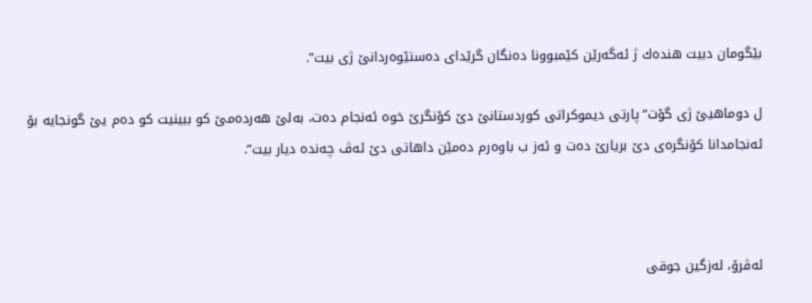بێگومان دبیت هنده‌ك ژ ئه‌گه‌رێن كێمبوونا ده‌نگان گرێدای ده‌ستێوه‌ردانێ‌ ژی بیت”.

ل دوماهیێ‌ ژی گۆت”پارتی دیموكراتی كوردستانێ‌ دێ‌ كۆنگرێ‌ خوه‌ ئه‌نجام ده‌ت، به‌لێ‌ هه‌رده‌مێ‌ كو ببینیت كو ده‌م یێ گونجایه‌ بۆ ئه‌نجامدانا كۆنگره‌ی دێ بریارێ ده‌ت و ئه‌ز ب باوه‌رم ده‌مێن داهاتی دێ‌ ئه‌ڤ چه‌نده‌ دیار بیت”.



ئه‌ڤرۆ، له‌زگین جوقی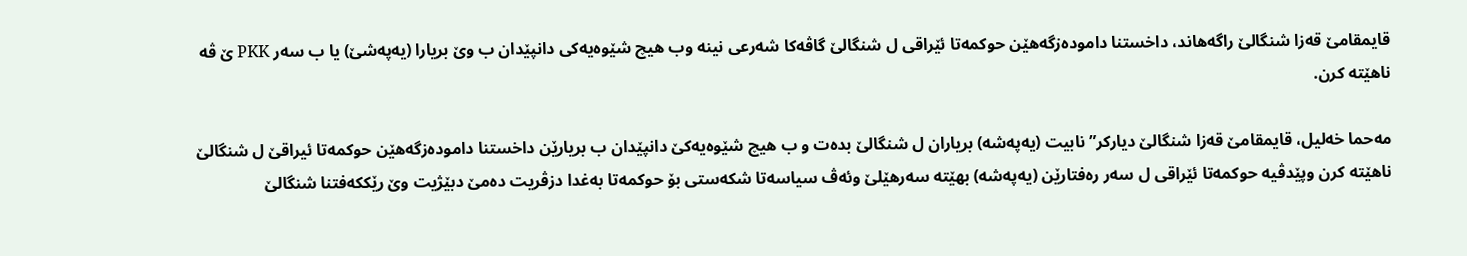قایمقامێ‌ قه‌زا شنگالێ راگه‌هاند، داخستنا داموده‌زگه‌هێن حوكمه‌تا ئێراقی ل شنگالێ گاڤه‌كا شه‌رعی نینه‌ وب هیچ شێوه‌یه‌كی دانپێدان ب وێ بریارا (یه‌په‌شێ) یا ب سه‌ر PKK ێ ڤه‌ ناهێته‌ كرن.

مه‌حما خه‌لیل، قایمقامێ‌ قه‌زا شنگالێ دیاركر” نابیت (یه‌په‌شه‌) بریاران ل شنگالێ بده‌ت و ب هیچ شێوه‌یه‌كێ‌ دانپێدان ب بریارێن داخستنا داموده‌زگه‌هێن حوكمه‌تا ئیراقێ ل شنگالێ ناهێته‌ كرن وپێدڤیه‌ حوكمه‌تا ئێراقی ل سه‌ر ره‌فتارێن (یه‌په‌شه‌) بهێته‌ سه‌رهێلێ وئه‌ڤ سیاسه‌تا شكه‌ستی بۆ حوكمه‌تا به‌غدا دزڤریت ده‌مێ‌ دبێژیت وێ رێككه‌فتنا شنگالێ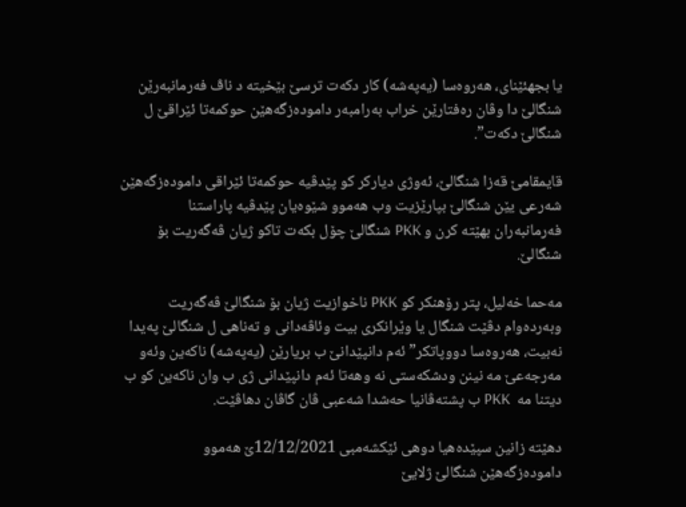یا بجهئێنای، هه‌روه‌سا (یه‌په‌شه‌) كار دكه‌ت ترسێ‌ بێخیته‌ د ناڤ فه‌رمانبه‌رێن شنگالێ‌ دا وڤان ره‌فتارێن خراب به‌رامبه‌ر داموده‌زگه‌هێن حوكمه‌تا ئێراقێ‌ ل شنگالێ دكه‌ت”.

قایمقامێ‌ قه‌زا شنگالێ، ئه‌وژی دیاركر كو پێدڤیه‌ حوكمه‌تا ئێراقی داموده‌زگه‌هێن شه‌رعی یێن شنگالێ بپارێزیت وب هه‌موو شێوه‌یان پێدڤیه‌ پاراستنا فه‌رمانبه‌ران بهێته‌ كرن و PKK شنگالێ چۆل بكه‌ت تاكو ژیان ڤه‌گه‌ریت بۆ شنگالێ.

مه‌حما خه‌لیل، پتر رۆهنكر كو PKK ناخوازیت ژیان بۆ شنگالێ ڤه‌گه‌ریت وبه‌رده‌وام دڤێت شنگال یا وێرانكری بیت وئاڤه‌دانی و ته‌ناهی ل شنگالێ په‌یدا نه‌بیت، هه‌روه‌سا دووپاتكر” ئه‌م دانپێدانێ ب بریارێن (یه‌په‌شه‌) ناكه‌ین وئه‌و مه‌رجه‌عێ‌ مه‌ نینن ودشكه‌ستی نه‌ وهه‌تا ئه‌م دانپێدانی ژی ب وان ناكه‌ین كو ب دیتنا مه‌  PKK ب پشته‌ڤانیا حه‌شدا شه‌عبی ڤان گاڤان دهاڤێت.

دهێته‌ زانین سپێده‌هیا دوهی ئێكشه‌مبی 12/12/2021ێ‌ هه‌موو داموده‌زگه‌هێن شنگالێ ژلایێ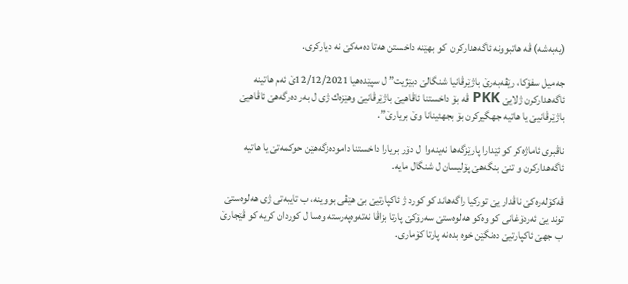(یه‌به‌شه‌) ڤه‌ هاتبوونه‌ ئاگه‌هداركرن  كو بهێنه‌ داخستن هه‌تا ده‌مه‌كێ‌ نه‌ دیاركری.

جه‌میل سفۆكا، رێڤه‌به‌رێ‌ باژێرڤانیا شنگالێ دبێژیت” ل سپێده‌هیا 12/12/2021ێ‌ ئه‌م هاتینه‌ ئاگه‌هداركرن ژلایێ‌ PKK ڤه‌ بۆ داخستنا ئاڤاهیێ‌ باژێرڤانیێ‌ وهێزه‌ك ژی ل به‌ر ده‌رگه‌هێ‌ ئاڤاهیێ باژێرڤانیێ یا هاتیه‌ جهگیركرن بۆ بجهئینانا وێ بریارێ”.

ناڤبری ئاماژه‌كر كو ئێدارا پارێزگه‌ها نه‌ینه‌وا  ل دۆر بریارا داخستنا داموده‌زگه‌هێن حوكمه‌تێ یا هاتیه‌ ئاگه‌هداركرن و تنێ‌ بنگه‌هێ‌ پۆلیسان ل شنگال مایه‌.

ڤه‌كۆله‌ره‌كێ ناڤدار یێ توركیا راگه‌هاند كو كورد ژ ئاكپارتیێ بێ هێڤی بووینه‌، ب تایبه‌تی ژی هه‌لوه‌ستێ توند یێ ئه‌ردۆغانی كو وه‌كو هه‌لوه‌ستێ سه‌رۆكێ پارتا بزاڤا نه‌ته‌وه‌په‌رسته‌ وه‌سا ل كوردان كریه‌ كو ڤێجارێ ب جهێ ئاكپارتیێ ده‌نگێن خوه‌ بده‌نه‌ پارتا كۆماری.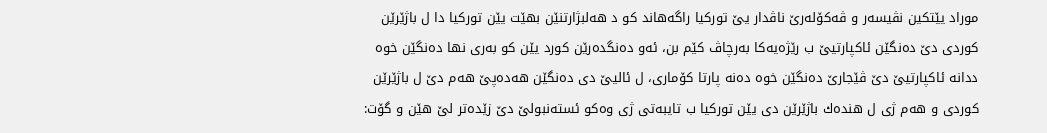موراد یێتكین نڤیسه‌ر و ڤه‌كۆله‌رێ ناڤدار یێ توركیا راگه‌هاند كو د هه‌لبژارتنێن بهێت یێن توركیا دا ل باژێرێن كوردی دێ ده‌نگێن ئاكپارتیێ ب رێژه‌یه‌كا به‌رچاڤ كێم بن، ئه‌و ده‌نگده‌رێن كورد یێن كو به‌ری نها ده‌نگێن خوه‌ ددانه‌ ئاكپارتیێ دێ ڤێجارێ ده‌نگێن خوه‌ ده‌نه‌ پارتا كۆماری، ل ئالیێ دی ده‌نگێن هه‌ده‌پێ هه‌م دێ ل باژێرێن كوردی و هه‌م ژی ل هنده‌ك باژێرێن دی یێن توركیا ب تایبه‌تی ژی وه‌كو ئسته‌نبولێ دێ زێده‌تر لێ هێن و گۆت: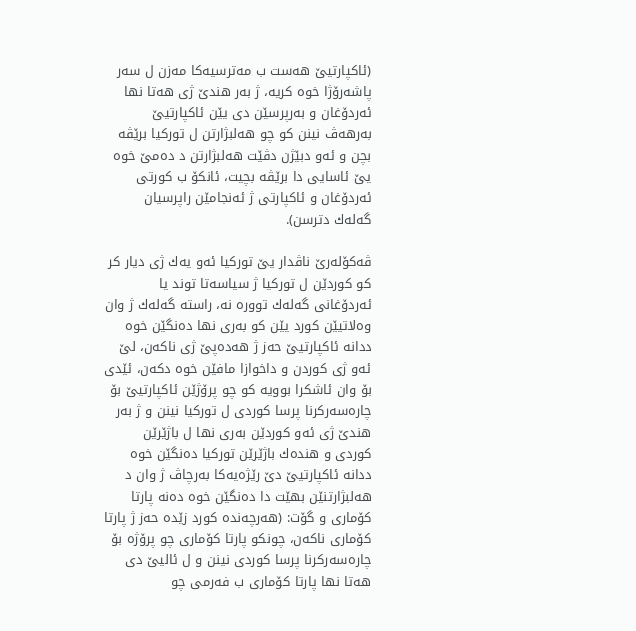(ئاكپارتیێ هه‌ست ب مه‌ترسیه‌كا مه‌زن ل سه‌ر پاشه‌رۆژا خوه‌ كریه‌، ژ به‌ر هندێ ژی هه‌تا نها ئه‌ردۆغان و به‌رپرسێن دی یێن ئاكپارتیێ به‌رهه‌ڤ نینن كو چو هه‌لبژارتن ل توركیا برێڤه‌ بچن و ئه‌و دبێژن دڤێت هه‌لبژارتن د ده‌مێ خوه‌ یێ ئاسایی دا برێڤه‌ بچیت، ئانكۆ ب كورتی ئه‌ردۆغان و ئاكپارتی ژ ئه‌نجامێن راپرسیان گه‌له‌ك دترسن).

ڤه‌كۆله‌رێ ناڤدار یێ توركیا ئه‌و یه‌ك ژی دیار كر كو كوردێن ل توركیا ژ سیاسه‌تا توند یا ئه‌ردۆغانی گه‌له‌ك تووره‌ نه‌، راسته‌ گه‌له‌ك ژ وان وه‌لاتیێن كورد یێن كو به‌ری نها ده‌نگێن خوه‌ ددانه‌ ئاكپارتیێ حه‌ز ژ هه‌ده‌پێ ژی ناكه‌ن، لێ ئه‌و ژی كوردن و داخوازا مافێن خوه‌ دكه‌ن، ئێدی بۆ وان ئاشكرا بوویه‌ كو چو پرۆژێن ئاكپارتیێ بۆ چاره‌سه‌ركرنا پرسا كوردی ل توركیا نینن و ژ به‌ر هندێ ژی ئه‌و كوردێن به‌ری نها ل باژێرێن كوردی و هنده‌ك باژێرێن توركیا ده‌نگێن خوه‌ ددانه‌ ئاكپارتیێ دێ رێژه‌یه‌كا به‌رچاڤ ژ وان د هه‌لبژارتنێن بهێت دا ده‌نگێن خوه‌ ده‌نه‌ پارتا كۆماری و گۆت: (هه‌رچه‌نده‌ كورد زێده‌ حه‌ز ژ پارتا كۆماری ناكه‌ن، چونكو پارتا كۆماری چو پرۆژه‌ بۆ چاره‌سه‌ركرنا پرسا كوردی نینن و ل ئالیێ دی هه‌تا نها پارتا كۆماری ب فه‌رمی چو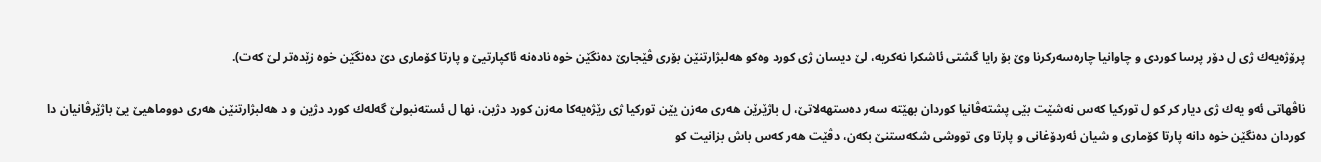پرۆژه‌یه‌ك ژی ل دۆر پرسا كوردی و چاوانیا چاره‌سه‌ركرنا وێ بۆ رایا گشتی ئاشكرا نه‌كریه‌، لێ دیسان ژی كورد وه‌كو هه‌لبژارتنێن بۆری ڤێجارێ ده‌نگێن خوه‌ ناده‌نه‌ ئاكپارتیێ و پارتا كۆماری دێ ده‌نگێن خوه‌ زێده‌تر لێ كه‌ت).

ناڤهاتی ئه‌و یه‌ك ژی دیار كر كو ل توركیا كه‌س نه‌شێت بێی پشته‌ڤانیا كوردان بهێته‌ سه‌ر ده‌ستهه‌لاتێ، ل باژێرێن هه‌ری مه‌زن یێن توركیا ژی رێژه‌یه‌كا مه‌زن كورد دژین، نها ل ئسته‌نبولێ گه‌له‌ك كورد دژین و د هه‌لبژارتنێن هه‌ری دووماهیێ یێ باژێرڤانیان دا كوردان ده‌نگێن خوه‌ دانه‌ پارتا كۆماری و شیان ئه‌ردۆغانی و پارتا وی تووشی شكه‌ستنێ بكه‌ن، دڤێت هه‌ر كه‌س باش بزانیت كو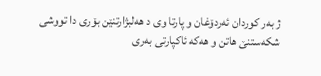ژ به‌ر كوردان ئه‌ردۆغان و پارتا وی د هه‌لبژارتنێن بۆری دا تووشی شكه‌ستنێ هاتن و هه‌كه‌ ئاكپارتی به‌ری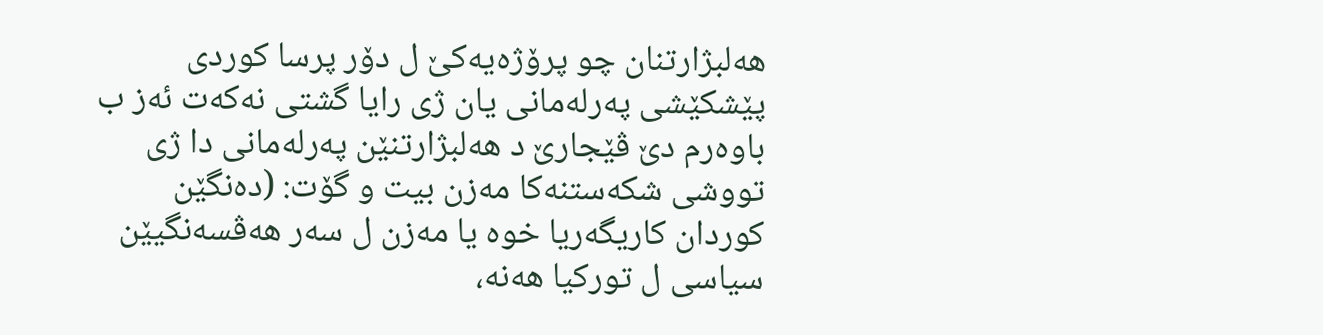هه‌لبژارتنان چو پرۆژه‌یه‌كێ ل دۆر پرسا كوردی پێشكێشی په‌رله‌مانی یان ژی رایا گشتی نه‌كه‌ت ئه‌ز ب باوه‌رم دێ ڤێجارێ د هه‌لبژارتنێن په‌رله‌مانی دا ژی تووشی شكه‌ستنه‌كا مه‌زن بیت و گۆت: (ده‌نگێن كوردان كاریگه‌ریا خوه‌ یا مه‌زن ل سه‌ر هه‌ڤسه‌نگیێن سیاسی ل توركیا هه‌نه‌،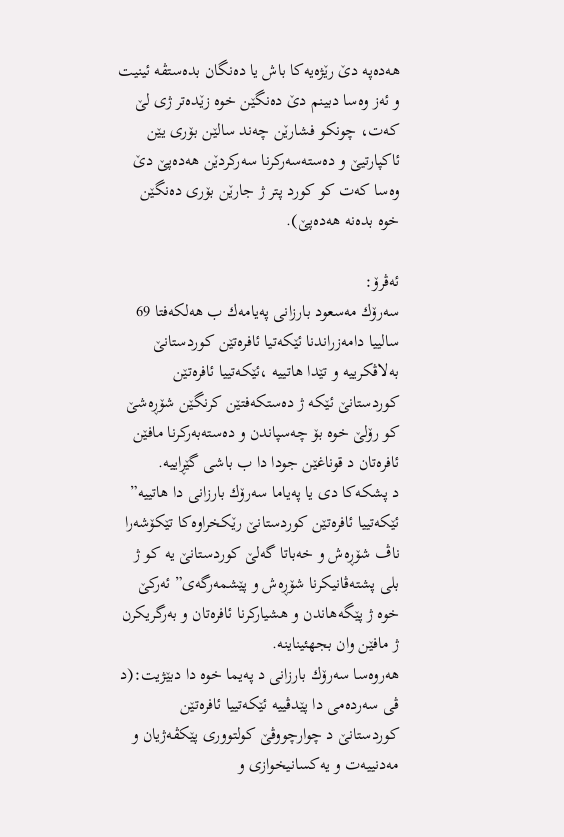هه‌ده‌په‌ دێ رێژه‌یه‌كا باش یا ده‌نگان بده‌ستڤه‌ ئینیت و ئه‌ز وه‌سا دبینم دێ ده‌نگێن خوه‌ زێده‌تر ژی لێ كه‌ت، چونكو فشارێن چه‌ند سالێن بۆری یێن ئاكپارتیێ و ده‌سته‌سه‌ركرنا سه‌ركردێن هه‌ده‌پێ دێ وه‌سا كه‌ت كو كورد پتر ژ جارێن بۆری ده‌نگێن خوه‌ بده‌نه‌ هه‌ده‌پێ).

ئه‌ڤرۆ:
سه‌رۆك مه‌سعود بارزانی په‌یامه‌ك ب هه‌لكه‌فتا 69 سالییا دامه‌زراندنا ئێكه‌تیا ئافره‌تێن كوردستانێ به‌لاڤكرییه‌ و تێدا هاتییه‌ ،ئێكه‌تییا ئافره‌تێن كوردستانێ ئێكه‌ ژ ده‌ستكه‌فتێن كرنگێن شۆڕه‌شێ كو رۆلێ خوه‌ بۆ چه‌سپاندن و ده‌سته‌به‌ركرنا مافێن ئافره‌تان د قوناغێن جودا دا ب باشی گێڕاییه‌.
د پشكه‌كا دی یا په‌یاما سه‌رۆك بارزانی دا هاتییه‌” ئێكه‌تییا ئافره‌تێن كوردستانێ رێكخراوه‌كا تێكۆشه‌را ناڤ شۆڕه‌ش و خه‌باتا گه‌لێ كوردستانێ یه‌ كو ژ بلی پشته‌ڤانیكرنا شۆڕه‌ش و پێشمه‌رگه‌ی” ئه‌ركێ خوه‌ ژ پێگه‌هاندن و هشیاركرنا ئافره‌تان و به‌رگریكرن ژ مافێن وان بجهئیناینه‌.
هه‌روه‌سا سه‌رۆك بارزانی د په‌یما خوه‌ دا دبێژیت:(د ڤی سه‌رده‌می دا پێدڤییه‌ ئێكه‌تییا ئافره‌تێن كوردستانێ د چوارچووڤێ كولتووری پێكڤه‌ژیان و مه‌دنییه‌ت و یه‌كسانیخوازی و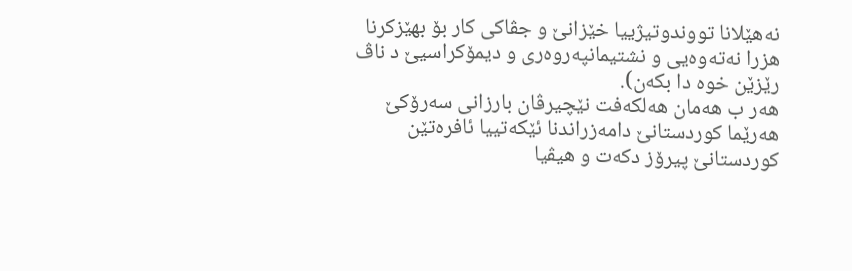نه‌هێلانا تووندوتیژییا خێزانێ و جڤاكی كار بۆ بهێزكرنا هزرا نه‌ته‌وه‌یی و نشتیمانپه‌روه‌ری و دیمۆكراسیێ د ناڤ رێزێن خوه‌ دا بكه‌ن).
هه‌ر ب هه‌مان هه‌لكه‌فت نێچیرڤان بارزانی سه‌رۆكێ هه‌رێما كوردستانێ دامه‌زراندنا ئێكه‌تییا ئافره‌تێن كوردستانێ پیرۆز دكه‌ت و هیڤیا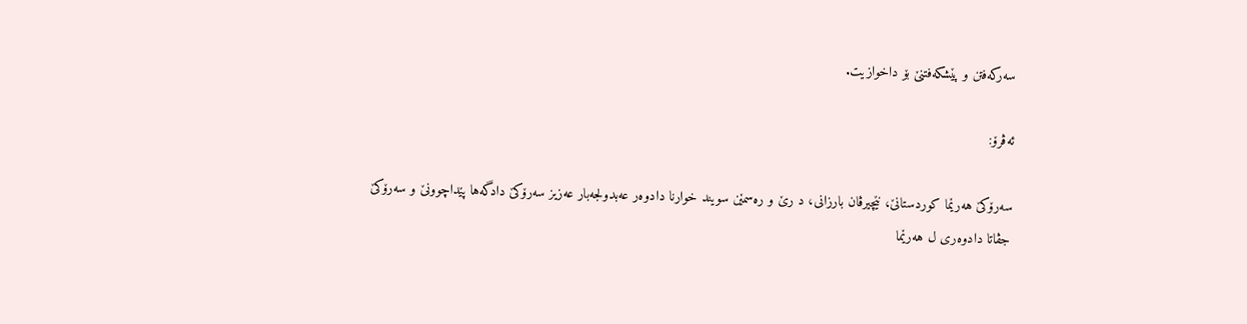سه‌ركه‌فتن و پێشكه‌فتنێ بۆ داخوازیت.

ئه‌ڤرۆ:

سه‌رۆكێ هه‌رێما كوردستانێ، نێچیرڤان بارزانی، د رێ و ره‌سمێن سویند خوارنا دادوه‌ر عه‌بدولجه‌بار عه‌زیز سه‌رۆكێ دادگه‌ها پێداچوونێ و سه‌رۆكێ جڤاتا دادوه‌ری ل هه‌رێما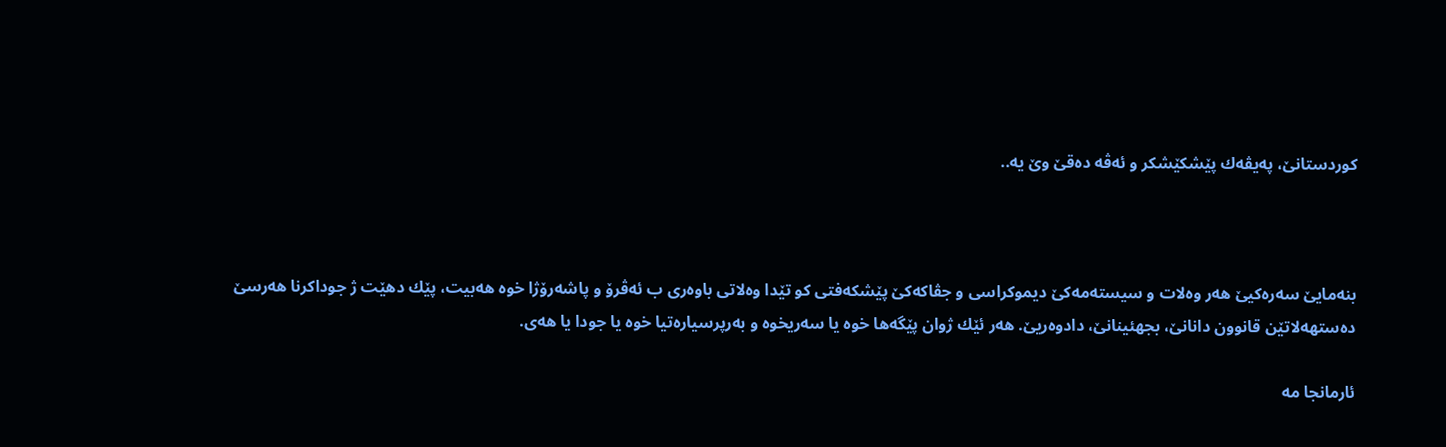كوردستانێ، په‌یڤه‌ك پێشكێشكر و ئه‌ڤه‌ ده‌قێ وێ یه‌..



بنه‌مایێ سه‌ره‌كیێ هه‌ر وه‌لات و سیسته‌مه‌كێ دیموكراسی و جڤاكه‌كێ پێشكه‌فتی كو تێدا وه‌لاتی باوه‌ری ب ئه‌ڤرۆ و پاشه‌رۆژا خوه‌ هه‌بیت، پێك دهێت ژ جوداكرنا هه‌رسێ ده‌ستهه‌لاتێن قانوون دانانێ، بجهئینانێ، دادوه‌ریێ. هه‌ر ئێك ژوان پێگه‌ها خوه‌ یا سه‌ریخوه‌ و به‌رپرسیاره‌تیا خوه‌ یا جودا یا هه‌ی.

ئارمانجا مه‌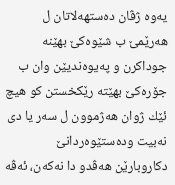یه‌وه‌ ژڤان ده‌ستهه‌لاتان ل هه‌رێمێ ب شێوه‌كێ بهێنه‌ جوداكرن و په‌یوه‌ندیێن وان ب جۆره‌كێ بهێته‌ رێكخستن كو هیچ ئێك ژوان هه‌ژموون ل سه‌ر یا دی نه‌بیت وده‌ستێوه‌ردانێ دكاروبارێن هه‌ڤدو دا نه‌كه‌ن، ئه‌ڤه‌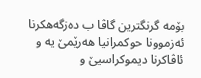بۆمه‌ گرنگترین گاڤا ب ده‌زگه‌هكرنا ئه‌زموونا حوكمرانیا هه‌رێمێ یه‌ و ئاڤاكرنا دیموكراسیێ و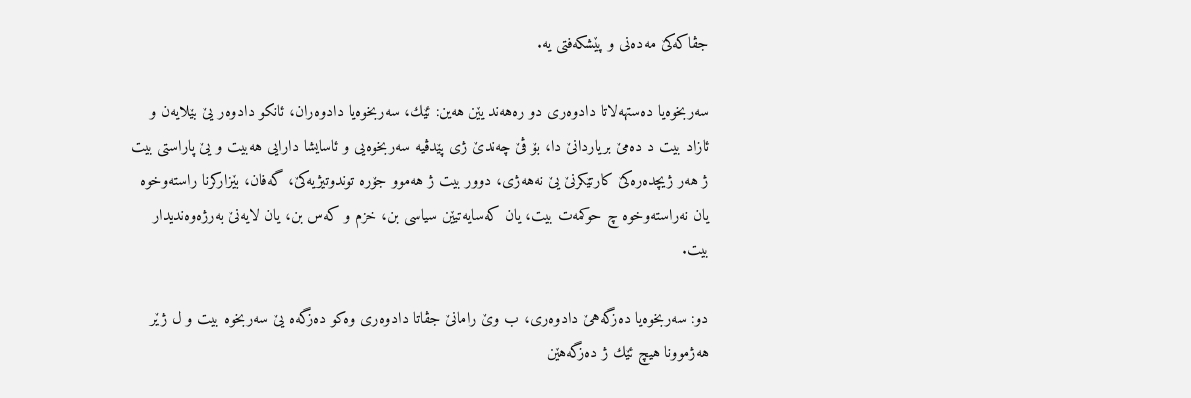جڤاكه‌كێ مه‌ده‌نی و پێشكه‌فتی یه‌.

سه‌ربخوه‌یا ده‌ستهه‌لاتا دادوه‌ری دو ره‌هه‌ند یێن هه‌ین: ئێك، سه‌ربخوه‌یا دادوه‌ران، ئانكو دادوه‌ر یێ بێلایه‌ن و ئازاد بیت د ده‌مێ بریاردانێ دا، بۆ ڤێ چه‌ندێ ژی پێدڤیه‌ سه‌ربخوه‌یی و ئاسایشا دارایی هه‌بیت و یێ پاراستی بیت ژ هه‌ر ژیچده‌ره‌كێ كارتێكرنێ یێ نه‌هه‌ژی، دوور بیت ژ هه‌موو جۆره‌ توندوتیژیه‌كێ، گه‌فان، بێزاركرنا راسته‌وخوه‌ یان نه‌راسته‌وخوه‌ چ حوكمه‌ت بیت، یان كه‌سایه‌تیێن سیاسی بن، خزم و كه‌س بن، یان لایه‌نێ به‌رژه‌وه‌ندیدار بیت.

دو: سه‌ربخوه‌یا ده‌زگه‌هێ دادوه‌ری، ب وێ رامانێ جڤاتا دادوه‌ری وه‌كو ده‌زگه‌ه یێ سه‌ربخوه‌ بیت و ل ژێر هه‌ژموونا هیچ ئێك ژ ده‌زگه‌هێن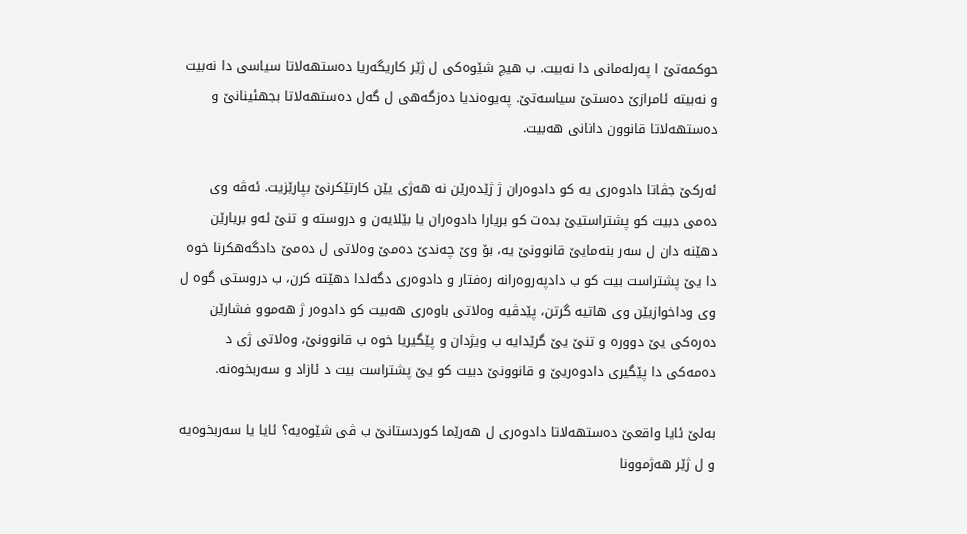حوكمه‌تێ ا په‌رله‌مانی دا نه‌بیت. ب هیچ شێوه‌كی ل ژێر كاریگه‌ریا ده‌ستهه‌لاتا سیاسی دا نه‌بیت و نه‌بیته‌ ئامرازێ ده‌ستێ سیاسه‌تێ. په‌یوه‌ندیا ده‌زگه‌هی ل گه‌ل ده‌ستهه‌لاتا بجهئینانێ و ده‌ستهه‌لاتا قانوون دانانی هه‌بیت.

ئه‌ركێ جڤاتا دادوه‌ری یه‌ كو دادوه‌ران ژ ژێده‌رێن نه‌ هه‌ژی یێن كارتێكرنێ بپارێزیت. ئه‌ڤه‌ وی ده‌می دبیت كو پشتراستیێ بده‌ت كو بریارا دادوه‌ران یا بێلایه‌ن و دروسته‌ و تنێ ئه‌و بریارێن دهێنه‌ دان ل سه‌ر بنه‌مایێ قانوونێ یه‌، بۆ وێ چه‌ندێ ده‌مێ وه‌لاتی ل ده‌مێ دادگه‌هكرنا خوه‌ دا یێ پشتراست بیت كو ب دادپه‌روه‌رانه‌ ره‌فتار و دادوه‌ری دگه‌لدا دهێته‌ كرن، ب دروستی گوه ل وی وداخوازیێن وی هاتیه‌ گرتن، پێدڤیه‌ وه‌لاتی باوه‌ری هه‌بیت كو دادوه‌ر ژ هه‌موو فشارێن ده‌ره‌كی یێ دووره‌ و تنێ یێ گرێدایه‌ ب ویژدان و پێگیریا خوه‌ ب قانوونێ، وه‌لاتی ژی د ده‌مه‌كی دا پێگیری دادوه‌ریێ و قانوونێ دبیت كو یێ پشتراست بیت د ئازاد و سه‌ربخوه‌نه‌.

به‌لێ ئایا واقعێ ده‌ستهه‌لاتا دادوه‌ری ل هه‌رێما كوردستانێ ب ڤی شێوه‌یه‌؟ ئایا یا سه‌ربخوه‌یه‌ و ل ژێر هه‌ژموونا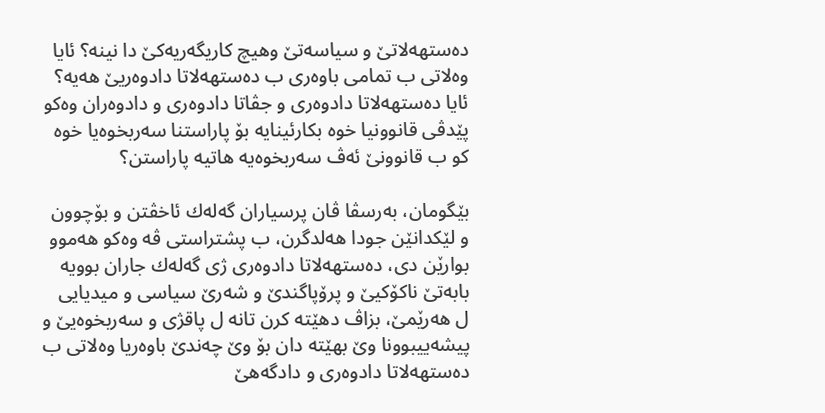ده‌ستهه‌لاتێ و سیاسه‌تێ وهیچ كاریگه‌ریه‌كێ دا نینه‌؟ ئایا وه‌لاتی ب تمامی باوه‌ری ب ده‌ستهه‌لاتا دادوه‌ریێ هه‌یه‌؟ ئایا ده‌ستهه‌لاتا دادوه‌ری و جڤاتا دادوه‌ری و دادوه‌ران وه‌كو پێدڤی قانوونیا خوه‌ بكارئینایه‌ بۆ پاراستنا سه‌ربخوه‌یا خوه‌ كو ب قانوونێ ئه‌ڤ سه‌ربخوه‌یه‌ هاتیه‌ پاراستن؟

بێگومان، به‌رسڤا ڤان پرسیاران گه‌له‌ك ئاخڤتن و بۆچوون و لێكدانێن جودا هه‌لدگرن، ب پشتراستی ڤه‌ وه‌كو هه‌موو بوارێن دی، ده‌ستهه‌لاتا دادوه‌ری ژی گه‌له‌ك جاران بوویه‌ بابه‌تێ ناكۆكیێ و پرۆپاگندێ و شه‌رێ سیاسی و میدیایی ل هه‌رێمێ، بزاڤ دهێته‌ كرن تانه‌ ل پاقژی و سه‌ربخوه‌یێ و پیشه‌ییبوونا وێ بهێته‌ دان بۆ وێ چه‌ندێ باوه‌ریا وه‌لاتی ب ده‌ستهه‌لاتا دادوه‌ری و دادگه‌هێ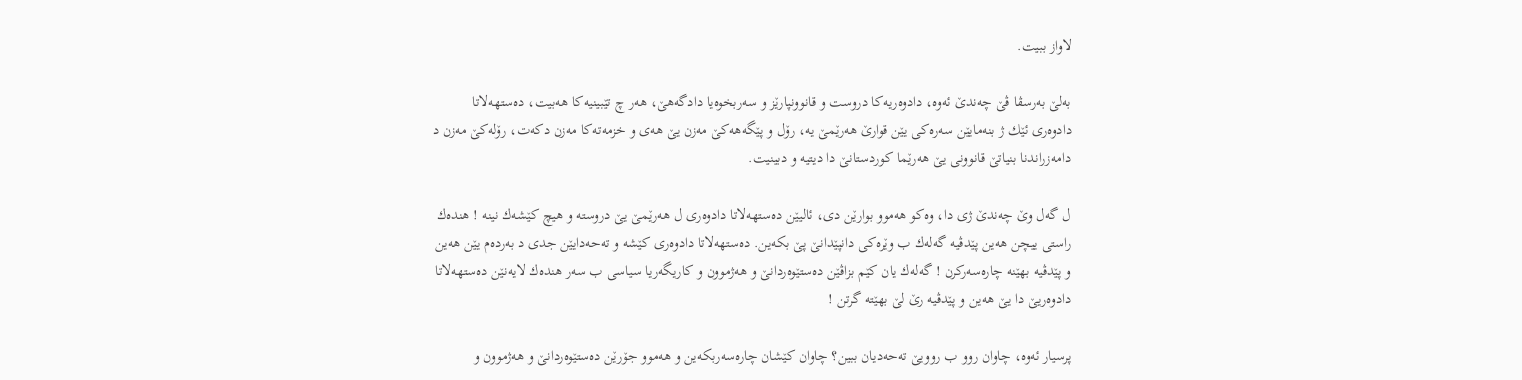لاواز ببیت.

به‌لێ به‌رسڤا ڤێ چه‌ندێ ئه‌وه‌، دادوه‌ریه‌كا دروست و قانوونپارێز و سه‌ربخوه‌یا دادگه‌هێ، هه‌ر چ تێبینیه‌كا هه‌بیت، ده‌ستهه‌لاتا دادوه‌ری ئێك ژ بنه‌مایێن سه‌ره‌كی یێن قوارێ هه‌رێمێ یه‌، رۆل و پێگه‌هه‌كێ مه‌زن یێ هه‌ی و خزمه‌ته‌كا مه‌زن دكه‌ت، رۆله‌كێ مه‌زن د دامه‌زراندنا بنیاتێ قانوونی یێ هه‌رێما كوردستانێ دا دیتیه‌ و دبینیت.

ل گه‌ل وێ چه‌ندێ ژی دا، وه‌كو هه‌موو بوارێن دی، ئالیێن ده‌ستهه‌لاتا دادوه‌ری ل هه‌رێمێ یێ دروسته‌ و هیچ كێشه‌ك نینه‌ ! هنده‌ك راستی ییچن هه‌ین پێدڤیه‌ گه‌له‌ك ب وێره‌كی دانپێدانێ پێ بكه‌ین. ده‌ستهه‌لاتا دادوه‌ری كێشه‌ و ته‌حه‌دایێن جدی د به‌رده‌م یێن هه‌ین و پێدڤیه‌ بهێنه‌ چاره‌سه‌ركرن ! گه‌له‌ك یان كێم بزاڤێن ده‌ستێوه‌ردانێ و هه‌ژموون و كاریگه‌ریا سیاسی ب سه‌ر هنده‌ك لایه‌نێن ده‌ستهه‌لاتا دادوه‌ریێ دا یێ هه‌ین و پێدڤیه‌ رێ لێ بهێته‌ گرتن !

پرسیار ئه‌وه‌، چاوان روو ب روویێ ته‌حه‌دیان ببین؟ چاوان كێشان چاره‌سه‌ربكه‌ین و هه‌موو جۆرێن ده‌ستێوه‌ردانێ و هه‌ژموون و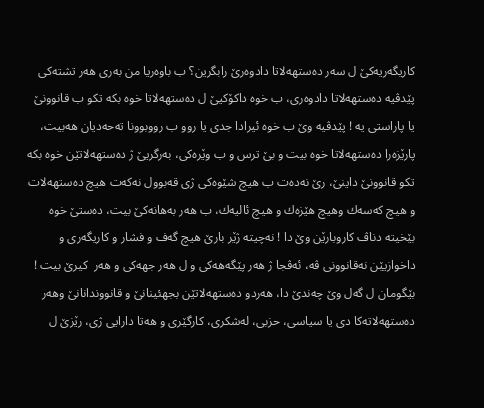كاریگه‌ریه‌كێ ل سه‌ر ده‌ستهه‌لاتا دادوه‌رێ رابگرین؟ ب باوه‌ریا من به‌ری هه‌ر تشته‌كی پێدڤیه‌ ده‌ستهه‌لاتا دادوه‌ری، ب خوه‌ داكۆكیێ ل ده‌ستهه‌لاتا خوه‌ بكه‌ تكو ب قانوونێ یا پاراستی یه‌ ! پێدڤیه‌ وێ ب خوه‌ ئیرادا جدی یا روو ب رووبوونا ته‌حه‌دیان هه‌بیت، پارێزه‌را ده‌ستهه‌لاتا خوه‌ بیت و بێ ترس و ب وێره‌كی، به‌رگریێ ژ ده‌ستهه‌لاتێن خوه‌ بكه‌ تكو قانوونێ داینێ، رێ نه‌ده‌ت ب هیچ شێوه‌كی ژی قه‌بوول نه‌كه‌ت هیچ ده‌ستهه‌لات و هیچ كه‌سه‌ك وهیچ هێزه‌ك و هیچ ئالیه‌ك، ب هه‌ر به‌هانه‌كێ بیت، ده‌ستێ خوه‌ بێخیته‌ دناڤ كاروبارێن وێ دا ! نه‌چیته‌ ژێر بارێ هیچ گه‌ف و فشار و كاریگه‌ری و داخوازیێن نه‌قانوونی ڤه‌، ئه‌ڤجا ژ هه‌ر پێگه‌هه‌كی و ل هه‌ر جهه‌كی و هه‌ر  كیرێ بیت ! بێگومان ل گه‌ل وێ چه‌ندێ دا، هه‌ردو ده‌ستهه‌لاتێن بجهئینانێ و قانووندانانێ وهه‌ر ده‌ستهه‌لاته‌كا دی یا سیاسی، حزبی، له‌شكری، كارگێری و هه‌تا دارایی ژی، رێزێ ل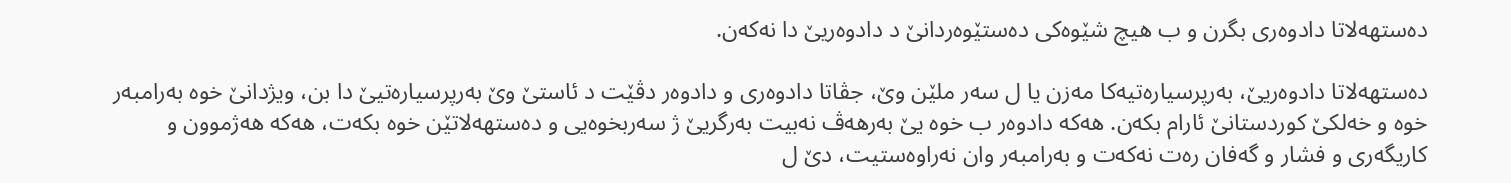ده‌ستهه‌لاتا دادوه‌ری بگرن و ب هیچ شێوه‌كی ده‌ستێوه‌ردانێ د دادوه‌ریێ دا نه‌كه‌ن.

ده‌ستهه‌لاتا دادوه‌ریێ، به‌رپرسیاره‌تیه‌كا مه‌زن یا ل سه‌ر ملێن وێ، جڤاتا دادوه‌ری و دادوه‌ر دڤێت د ئاستێ وێ به‌رپرسیاره‌تیێ دا بن، ویژدانێ خوه‌ به‌رامبه‌ر خوه‌ و خه‌لكێ كوردستانێ ئارام بكه‌ن. هه‌كه‌ دادوه‌ر ب خوه‌ یێ به‌رهه‌ڤ نه‌بیت به‌رگریێ ژ سه‌ربخوه‌یی و ده‌ستهه‌لاتێن خوه‌ بكه‌ت، هه‌كه‌ هه‌ژموون و كاریگه‌ری و فشار و گه‌فان ره‌ت نه‌كه‌ت و به‌رامبه‌ر وان نه‌راوه‌ستیت، دێ ل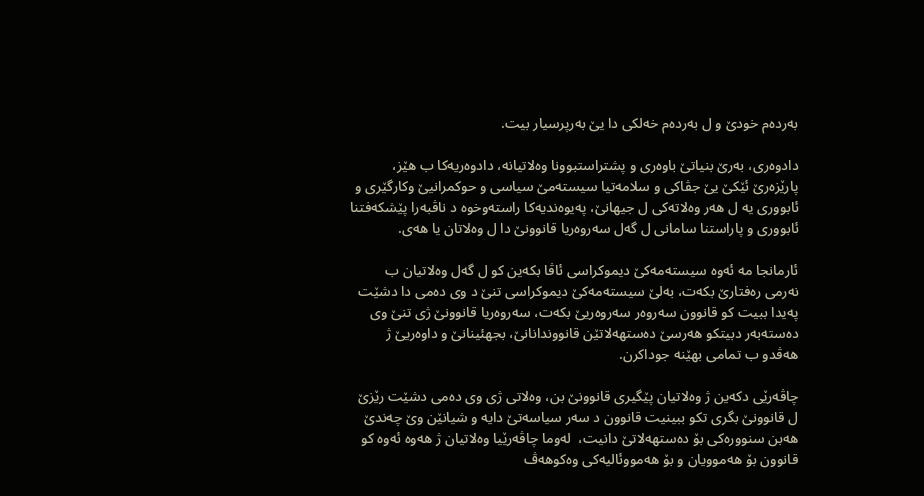به‌رده‌م خودێ و ل به‌رده‌م خه‌لكی دا یێ به‌رپرسیار بیت.

دادوه‌ری، به‌رێ بنیاتێ باوه‌ری و پشتراستبوونا وه‌لاتیانه‌، دادوه‌ریه‌كا ب هێز، پارێزه‌رێ ئێكێ یێ جڤاكی و سلامه‌تیا سیسته‌مێ سیاسی و حوكمرانیێ وكارگێری و ئابووری یه‌ ل هه‌ر وه‌لاته‌كی ل جیهانێ، په‌یوه‌ندیه‌كا راسته‌وخوه‌ د ناڤبه‌را پێشكه‌فتنا ئابووری و پاراستنا سامانی ل گه‌ل سه‌روه‌ریا قانوونێ دا ل وه‌لاتان یا هه‌ی.

ئارمانجا مه‌ ئه‌وه‌ سیسته‌مه‌كێ دیموكراسی ئاڤا بكه‌ین كو ل گه‌ل وه‌لاتیان ب نه‌رمی ره‌فتارێ بكه‌ت، به‌لێ سیسته‌مه‌كێ دیموكراسی تنێ د وی ده‌می دا دشێت په‌یدا ببیت كو قانوون سه‌روه‌ر سه‌روه‌ریێ بكه‌ت، سه‌روه‌ریا قانوونێ ژی تنێ وی ده‌سته‌به‌ر دبیتكو هه‌رسێ ده‌ستهه‌لاتێن قانووندانانێ، بجهئینانێ و داوه‌ریێ ژ هه‌ڤدو ب تمامی بهێنه‌ جوداكرن.

چاڤه‌رێی دكه‌ین ژ وه‌لاتیان پێگیری قانوونێ بن، وه‌لاتی ژی وی ده‌می دشێت رێزێ ل قانوونێ بگری تكو ببینیت قانوون د سه‌ر سیاسه‌تێ دایه‌ و شیانێن وێ چه‌ندێ هه‌بن سنووره‌كی بۆ ده‌ستهه‌لاتێ دانیت،  له‌وما چاڤه‌رێیا وه‌لاتیان ژ هه‌وه‌ ئه‌وه‌ كو قانوون بۆ هه‌موویان و بۆ هه‌مووئالیه‌كی وه‌كوهه‌ڤ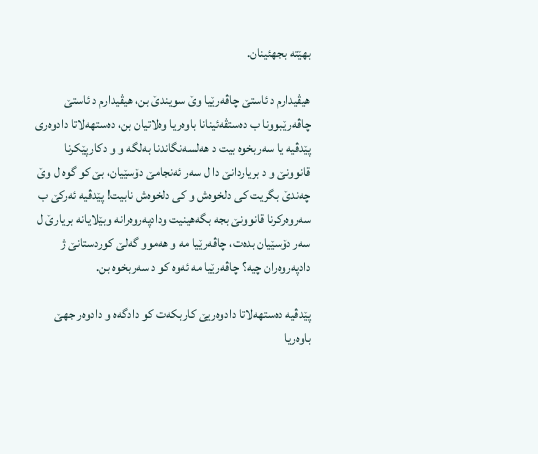بهێته‌ بجهئینان.

هیڤیدارم د ئاستێ چاڤه‌رێیا وێ سویندێ بن، هیڤیدارم د ئاستێ چاڤه‌رێبوونا ب ده‌ستڤه‌ئینانا باوه‌ریا وه‌لاتیان بن، ده‌ستهه‌لاتا دادوه‌ری پێدڤیه‌ یا سه‌ربخوه‌ بیت د هه‌لسه‌نگاندنا به‌لگه‌ و و دكارپێكرنا قانوونێ و د بریاردانێ دا ل سه‌ر ئه‌نجامێ دۆسێیان، بێ كو گوه ل وێ چه‌ندێ بگریت كی دلخوه‌ش و كی دلخوه‌ش نابیت! پێدڤیه‌ ئه‌ركێ ب سه‌روه‌ركرنا قانوونێ بجه بگه‌هینیت ودادپه‌روه‌رانه‌ وبێلایانه‌ بریارێ ل سه‌ر دۆسێیان بده‌ت، چاڤه‌رێیا مه‌ و هه‌موو گه‌لێ كوردستانێ ژ دادپه‌روه‌ران چیه‌؟ چاڤه‌رێیا مه‌ ئه‌وه‌ كو د سه‌ربخوه‌ بن.

پێدڤیه‌ ده‌ستهه‌لاتا دادوه‌ریێ كاربكه‌ت كو دادگه‌ه و دادوه‌ر جهێ باوه‌ریا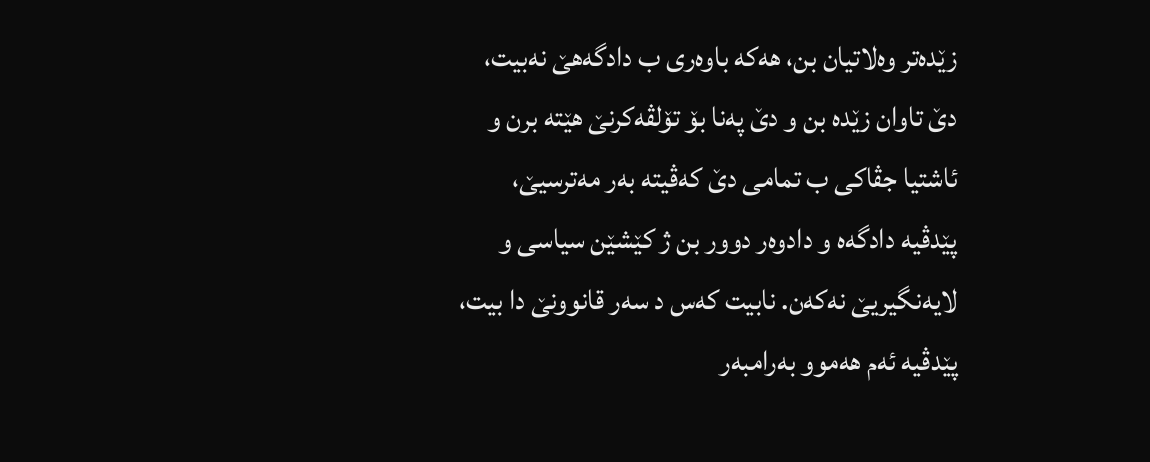زێده‌تر وه‌لاتیان بن، هه‌كه‌ باوه‌ری ب دادگه‌هێ نه‌بیت، دێ تاوان زێده‌ بن و دێ په‌نا بۆ تۆلڤه‌كرنێ هێته‌ برن و ئاشتیا جڤاكی ب تمامی دێ كه‌ڤیته‌ به‌ر مه‌ترسیێ، پێدڤیه‌ دادگه‌ه و دادوه‌ر دوور بن ژ كێشێن سیاسی و لایه‌نگیریێ نه‌كه‌ن. نابیت كه‌س د سه‌ر قانوونێ دا بیت، پێدڤیه‌ ئه‌م هه‌موو به‌رامبه‌ر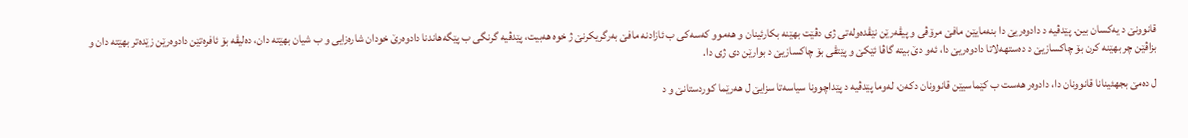قانوونێ د یه‌كسان بین. پێدڤیه‌ د دادوه‌ریێ دا بنه‌مایێن مافێ مرۆڤی و پیڤه‌رێن نێڤده‌وله‌تی ژی دڤێت بهێنه‌ بكارئینان و هه‌موو كه‌سه‌كی ب ئازادنه‌ مافێ به‌رگریكرنێ ژ خوه‌ هه‌بیت، پێدڤیه‌ گرنگی ب پێگه‌هاندنا دادوه‌رێ خودان شاره‌زایی و ب شیان بهێته‌ دان، ده‌لیڤه‌ بۆ ئافره‌تێن دادوه‌رێن زێده‌تر بهێته‌ دان و بزاڤێن چر بهێنه‌ كرن بۆ چاكسازیێ د ده‌ستهه‌لاتا دادوه‌ریێ دا، ئه‌و دێ بیته‌ گاڤا ئێكێ و پێتڤی بۆ چاكسازیێ د بوارێن دی ژی دا.

ل ده‌مێ بجهئینانا قانوونان دا، دادوه‌ر هه‌ست ب كێماسیێن قانوونان دكه‌ن، له‌وما پێدڤیه‌ د پێداچوونا سیاسه‌تا سزایێ ل هه‌رێما كوردستانێ و د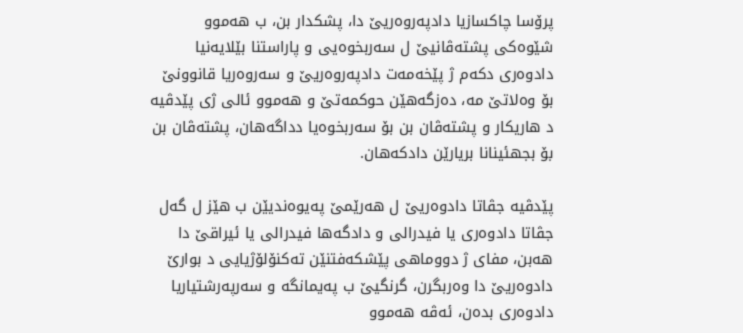پرۆسا چاكسازیا دادپه‌روه‌ریێ دا، پشكدار بن، ب هه‌موو شێوه‌كی پشته‌ڤانیێ ل سه‌ربخوه‌یی و پاراستنا بێلایه‌نیا دادوه‌ری دكه‌م ژ پێخه‌مه‌ت دادپه‌روه‌ریێ و سه‌روه‌ریا قانوونێ بۆ وه‌لاتێ مه‌، ده‌زگه‌هێن حوكمه‌تێ و هه‌موو ئالی ژی پێدڤیه‌ د هاریكار و پشته‌ڤان بن بۆ سه‌ربخوه‌یا دداگه‌هان، پشته‌ڤان بن بۆ بجهئینانا بریارێن دادكه‌هان.

پێدڤیه‌ جڤاتا دادوه‌ریێ ل هه‌رێمێ په‌یوه‌ندیێن ب هێز ل گه‌ل جڤاتا دادوه‌ری یا فیدرالی و دادگه‌ها فیدرالی یا ئیراقێ دا هه‌بن، مفای ژ دووماهی پێشكه‌فتنێن ته‌كنۆلۆژیایی د بوارێ دادوه‌ریێ دا وه‌ربگرن، گرنگیێ ب په‌یمانگه‌ و سه‌رپه‌رشتیاریا دادوه‌ری بده‌ن، ئه‌ڤه‌ هه‌موو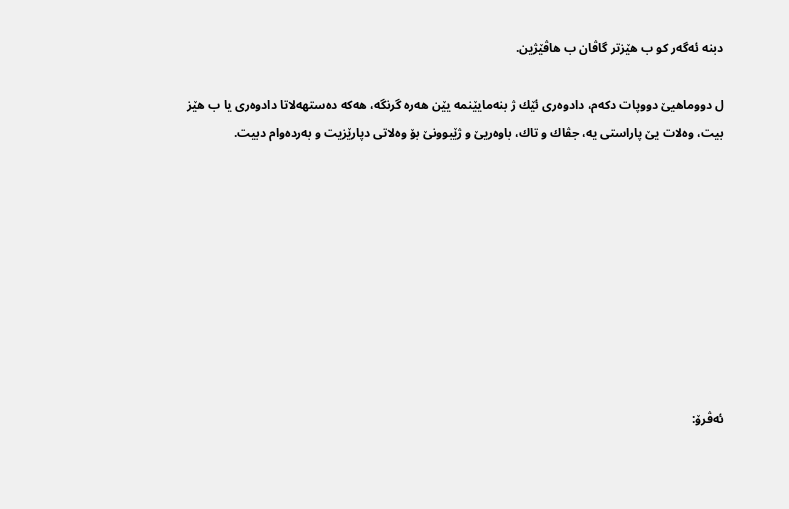دبنه‌ ئه‌گه‌ر كو ب هێزتر گاڤان ب هاڤێژین.

ل دووماهیێ دووپات دكه‌م، دادوه‌ری ئێك ژ بنه‌مایێنمه‌ یێن هه‌ره‌ گرنگه‌، هه‌كه‌ ده‌ستهه‌لاتا دادوه‌ری یا ب هێز بیت، وه‌لات یێ پاراستی یه‌، جڤاك و تاك، باوه‌ریێ و ژێبوونێ بۆ وه‌لاتی دپارێزیت و به‌رده‌وام دبیت.









ئه‌ڤرۆ: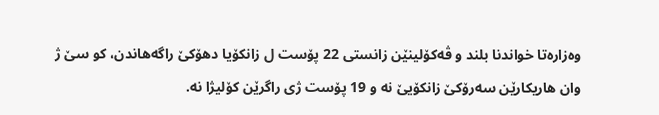وه‌زاره‌تا خواندنا بلند و ڤه‌كۆلینێن زانستی 22 پۆست ل زانكۆیا دهۆكێ راگه‌هاندن، كو سێ ژ وان هاریكارێن سه‌رۆكێ زانكۆیێ نه‌ و 19 پۆست ژی راگرێن كۆلیژا نه‌.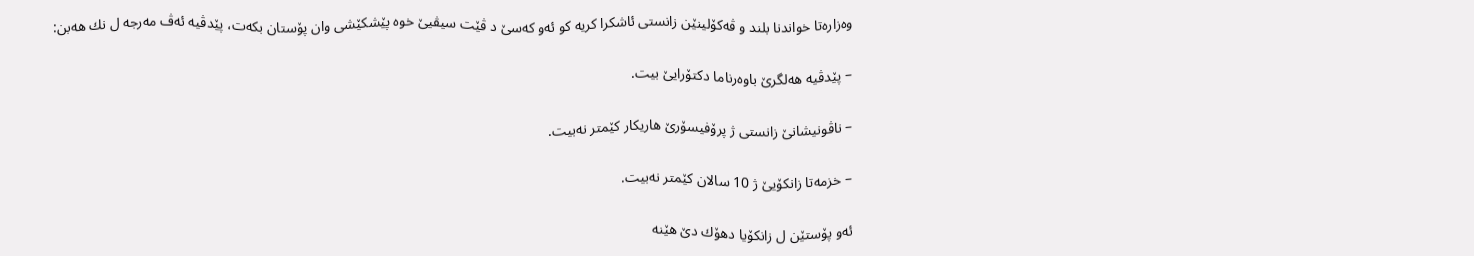وه‌زاره‌تا خواندنا بلند و ڤه‌كۆلینێن زانستی ئاشكرا كریه‌ كو ئه‌و كه‌سێ‌ د ڤێت سیڤیێ‌ خوه‌ پێشكێشی وان پۆستان بكه‌ت، پێدڤیه‌ ئه‌ڤ مه‌رجه‌ ل نك هه‌بن:

– پێدڤیه‌ هه‌لگرێ باوه‌رناما دكتۆرایێ بیت.

– ناڤونیشانێ زانستی ژ پرۆفیسۆرێ هاریكار كێمتر نه‌بیت.

– خزمه‌تا زانكۆیێ ژ 10 سالان كێمتر نه‌بیت.

ئه‌و پۆستێن ل زانكۆیا دهۆك دێ‌ هێنه‌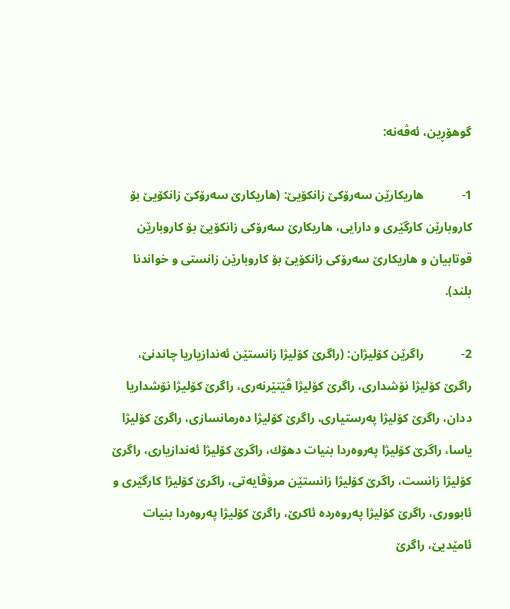گوهۆڕین، ئه‌ڤه‌نه‌:

1-            هاریكارێن سه‌رۆكێ‌ زانكۆیێ‌: (هاریكارێ سه‌رۆكێ زانكۆیێ بۆ كاروبارێن كارگێری و دارایی، هاریكارێ سه‌رۆكی زانكۆیێ بۆ كاروبارێن قوتابیان و هاریكارێ سه‌رۆكی زانكۆیێ بۆ كاروبارێن زانستی و خواندنا بلند).

2-            راگرێن كۆلیژان: (راگرێ كۆلیژا زانستێن ئه‌ندازیاریا چاندنێ، راگرێ كۆلیژا نۆشداری، راگرێ كۆلیژا ڤێتێرنه‌ری، راگرێ كۆلیژا نۆشداریا ددان، راگرێ كۆلیژا په‌رستیاری، راگرێ كۆلیژا ده‌رمانسازی، راگرێ كۆلیژا یاسا، راگرێ كۆلیژا په‌روه‌ردا بنیات دهۆك، راگرێ كۆلیژا ئه‌ندازیاری، راگرێ كۆلیژا زانست، راگرێ كۆلیژا زانستێن مرۆڤایه‌تی، راگرێ كۆلیژا كارگێری و ئابووری، راگرێ كۆلیژا په‌روه‌رده‌ ئاكرێ، راگرێ كۆلیژا په‌روه‌ردا بنیات ئامێدیێ، راگرێ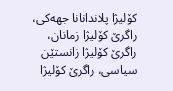كۆلیژا پلاندانانا جهه‌كی، راگرێ كۆلیژا زمانان، راگرێ كۆلیژا زانستێن سیاسی، راگرێ كۆلیژا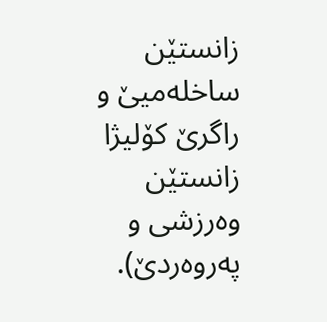زانستێن ساخله‌میێ‌ و راگرێ كۆلیژا زانستێن وه‌رزشی و په‌روه‌ردێ‌).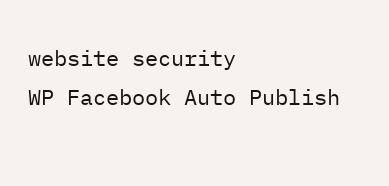website security
WP Facebook Auto Publish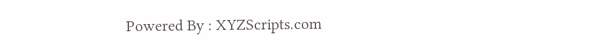Powered By : XYZScripts.com